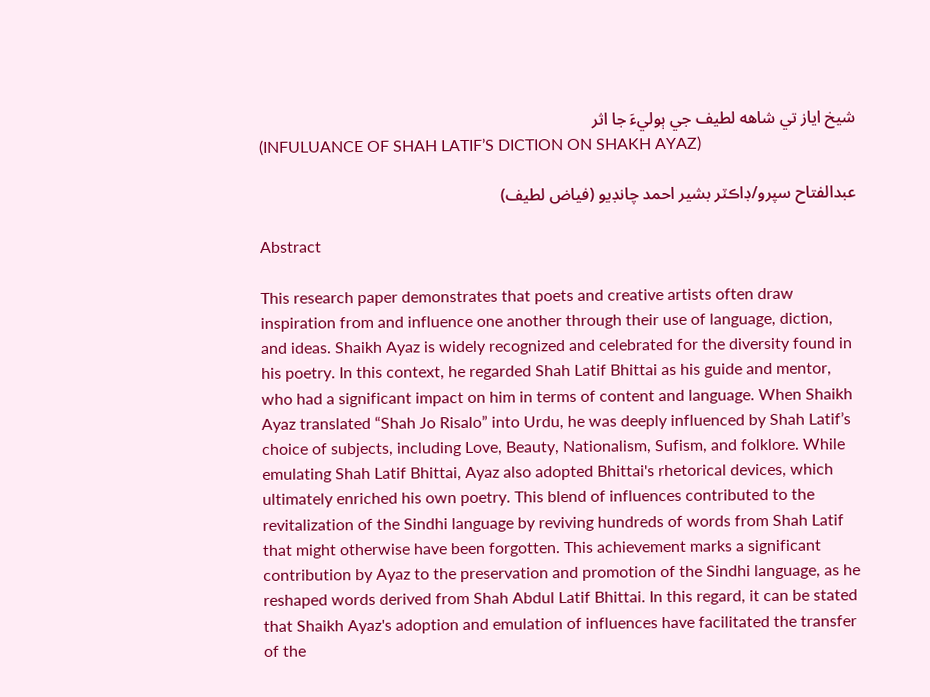شيخ اياز تي شاهه لطيف جي ٻوليءَ جا اثر
(INFULUANCE OF SHAH LATIF’S DICTION ON SHAKH AYAZ)

عبدالفتاح سپرو/ڊاڪٽر بشير احمد چانڊيو (فياض لطيف)

Abstract

This research paper demonstrates that poets and creative artists often draw inspiration from and influence one another through their use of language, diction, and ideas. Shaikh Ayaz is widely recognized and celebrated for the diversity found in his poetry. In this context, he regarded Shah Latif Bhittai as his guide and mentor, who had a significant impact on him in terms of content and language. When Shaikh Ayaz translated “Shah Jo Risalo” into Urdu, he was deeply influenced by Shah Latif’s choice of subjects, including Love, Beauty, Nationalism, Sufism, and folklore. While emulating Shah Latif Bhittai, Ayaz also adopted Bhittai's rhetorical devices, which ultimately enriched his own poetry. This blend of influences contributed to the revitalization of the Sindhi language by reviving hundreds of words from Shah Latif that might otherwise have been forgotten. This achievement marks a significant contribution by Ayaz to the preservation and promotion of the Sindhi language, as he reshaped words derived from Shah Abdul Latif Bhittai. In this regard, it can be stated that Shaikh Ayaz's adoption and emulation of influences have facilitated the transfer of the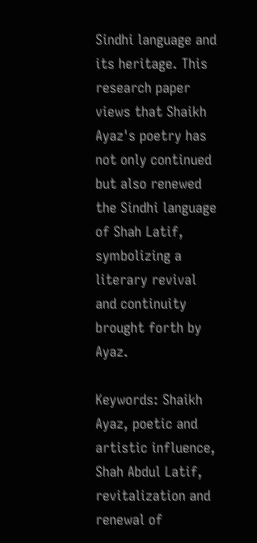Sindhi language and its heritage. This research paper views that Shaikh Ayaz's poetry has not only continued but also renewed the Sindhi language of Shah Latif, symbolizing a literary revival and continuity brought forth by Ayaz.

Keywords: Shaikh Ayaz, poetic and artistic influence, Shah Abdul Latif, revitalization and renewal of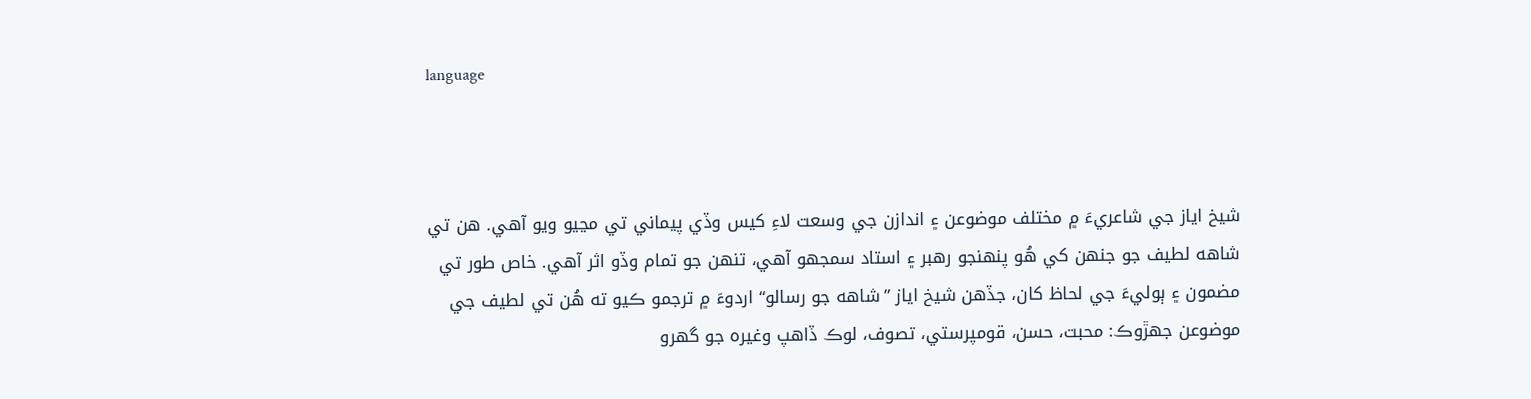language



شيخ اياز جي شاعريءَ ۾ مختلف موضوعن ۽ اندازن جي وسعت لاءِ کيس وڏي پيماني تي مڃيو ويو آهي. هن تي شاهه لطيف جو جنھن کي هُو پنھنجو رهبر ۽ استاد سمجهو آهي، تنھن جو تمام وڏو اثر آهي. خاص طور تي مضمون ۽ ٻوليءَ جي لحاظ کان، جڏهن شيخ اياز ”شاهه جو رسالو“ اردوءَ ۾ ترجمو ڪيو ته هُن تي لطيف جي موضوعن جھڙوڪ: محبت، حسن، قومپرستي، تصوف، لوڪ ڏاهپ وغيره جو گھرو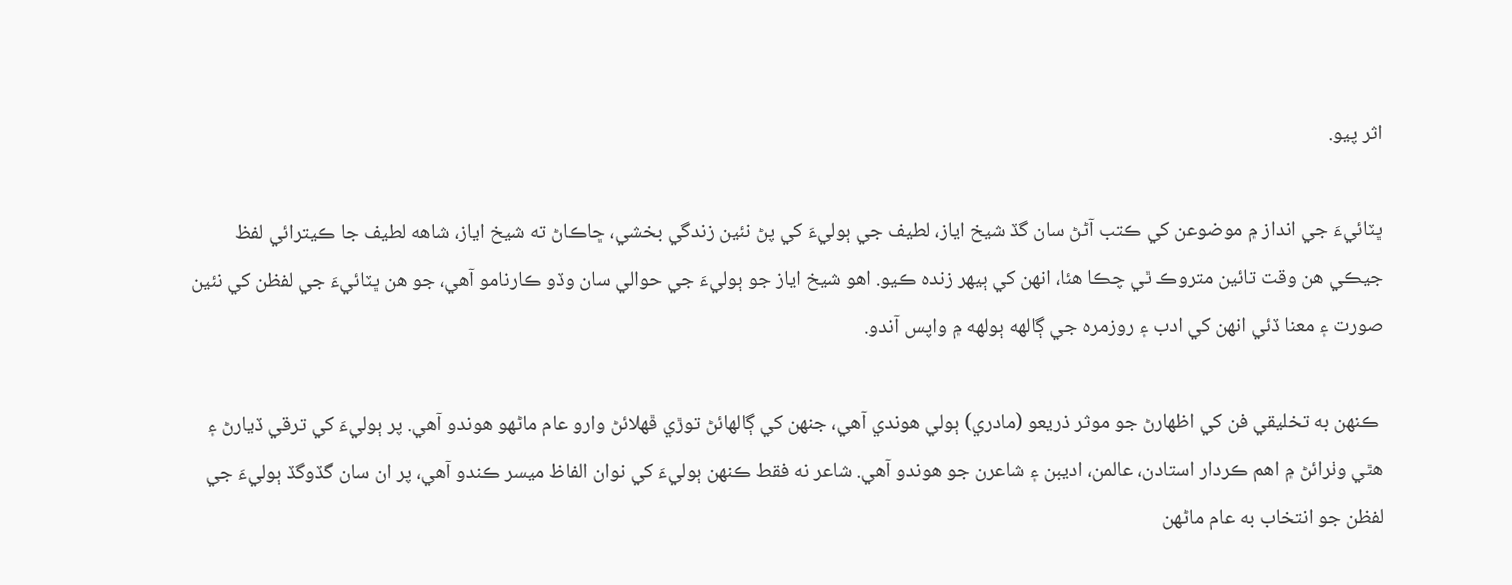اثر پيو.

ڀٽائيءَ جي انداز ۾ موضوعن کي ڪتب آڻڻ سان گڏ شيخ اياز، لطيف جي ٻوليءَ کي پڻ نئين زندگي بخشي، ڇاڪاڻ ته شيخ اياز، شاهه لطيف جا ڪيترائي لفظ جيڪي هن وقت تائين متروڪ ٿي چڪا هئا، انهن کي ٻيھر زنده ڪيو. اهو شيخ اياز جو ٻوليءَ جي حوالي سان وڏو ڪارنامو آهي، جو هن ڀٽائيءَ جي لفظن کي نئين صورت ۽ معنا ڏئي انهن کي ادب ۽ روزمره جي ڳالهه ٻولهه ۾ واپس آندو.

 ڪنھن به تخليقي فن کي اظھارڻ جو موثر ذريعو (مادري) ٻولي هوندي آهي، جنھن کي ڳالهائڻ توڙي ڦھلائڻ وارو عام ماڻهو هوندو آهي. پر ٻوليءَ کي ترقي ڏيارڻ ۽ هٿي وٺرائڻ ۾ اهم ڪردار استادن، عالمن، اديبن ۽ شاعرن جو هوندو آهي. شاعر نه فقط ڪنھن ٻوليءَ کي نوان الفاظ ميسر ڪندو آهي، پر ان سان گڏوگڏ ٻوليءَ جي لفظن جو انتخاب به عام ماڻهن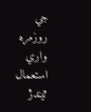جي روزمره واري استعمال ٿيندڙ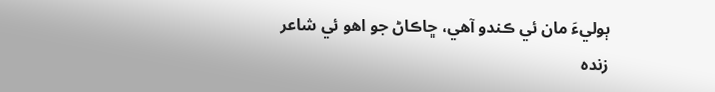ٻوليءَ مان ئي ڪندو آهي، ڇاڪاڻ جو اهو ئي شاعر زنده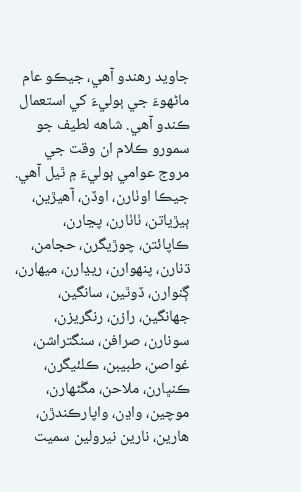جاويد رهندو آهي، جيڪو عام ماڻهوءَ جي ٻوليءَ کي استعمال ڪندو آهي. شاهه لطيف جو سمورو ڪلام ان وقت جي مروج عوامي ٻوليءَ ۾ ٿيل آهي. جيڪا اوٺارن، اوڏن، آهيڙين، ٻيڙياتن، ٺاٺارن، پڃارن، ڪاپائتن، چوڙيگرن، حجامن، ڌنارن، پنهوارن، ريڍارن، ميھارن، ڳنوارن، ڏوٿين، سانگين، جهانگين، رازن، رنگريزن، سونارن، صرافن، سنگتراشن، غواصن، طبيبن، ڪلئيگرن، ڪنڀارن، ملاحن، مڱڻهارن، موچين، واڍن، واپارڪندڙن، هارين، نارين نيرولين سميت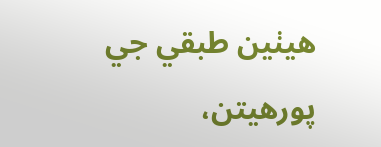هيٺين طبقي جي پورهيتن،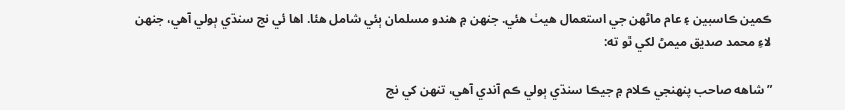ڪمين ڪاسبين ۽ عام ماڻهن جي استعمال هيٺ هئي. جنھن ۾ هندو مسلمان ٻئي شامل هئا. اها ئي نج سنڌي ٻولي آهي، جنھن لاءِ محمد صديق ميمڻ لکي ٿو ته:

”شاهه صاحب پنھنجي ڪلام ۾ جيڪا سنڌي ٻولي ڪم آندي آهي، تنھن کي نج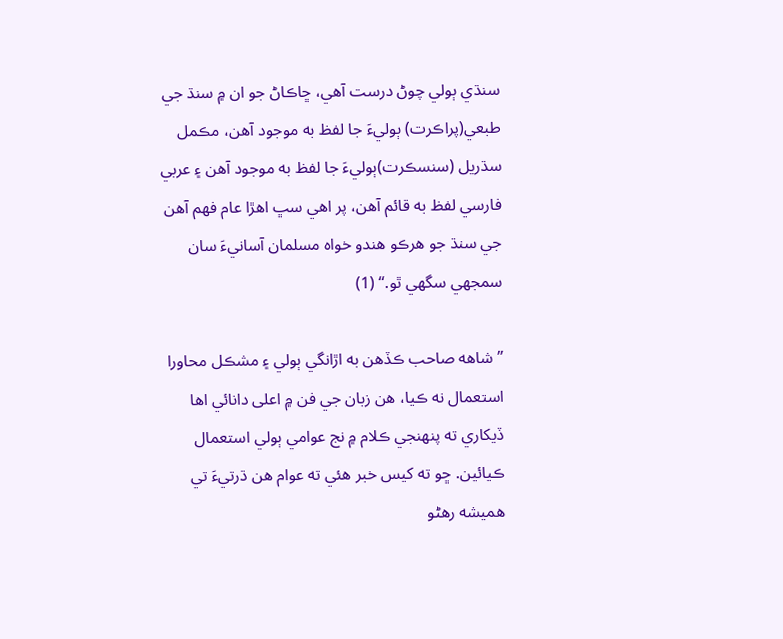سنڌي ٻولي چوڻ درست آهي، ڇاڪاڻ جو ان ۾ سنڌ جي طبعي(پراڪرت) ٻوليءَ جا لفظ به موجود آهن، مڪمل سڌريل (سنسڪرت)ٻوليءَ جا لفظ به موجود آهن ۽ عربي فارسي لفظ به قائم آهن، پر اهي سڀ اهڙا عام فھم آهن جي سنڌ جو هرڪو هندو خواه مسلمان آسانيءَ سان سمجهي سگهي ٿو.“ (1)

”شاهه صاحب ڪڏهن به اڙانگي ٻولي ۽ مشڪل محاورا استعمال نه ڪيا، هن زبان جي فن ۾ اعلى دانائي اها ڏيکاري ته پنھنجي ڪلام ۾ نج عوامي ٻولي استعمال ڪيائين. ڇو ته کيس خبر هئي ته عوام هن ڌرتيءَ تي هميشه رهڻو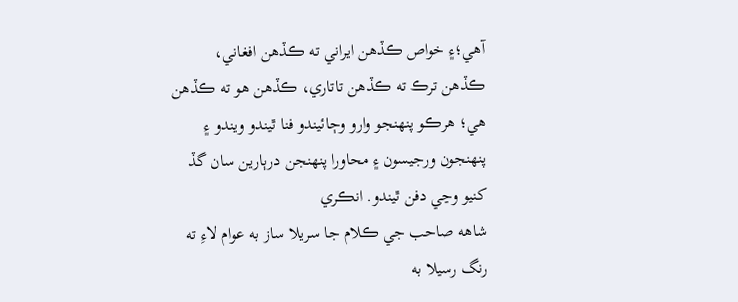آهي؛۽ خواص ڪڏهن ايراني ته ڪڏهن افغاني، ڪڏهن ترڪ ته ڪڏهن تاتاري، ڪڏهن هو ته ڪڏهن هي؛ هرڪو پنھنجو وارو وڄائيندو فنا ٿيندو ويندو ۽ پنهنجون ورجيسون ۽ محاورا پنهنجن درٻارين سان گڏ کنيو وڃي دفن ٿيندو. انڪري
شاهه صاحب جي ڪلام جا سريلا ساز به عوام لاءِ ته رنگ رسيلا به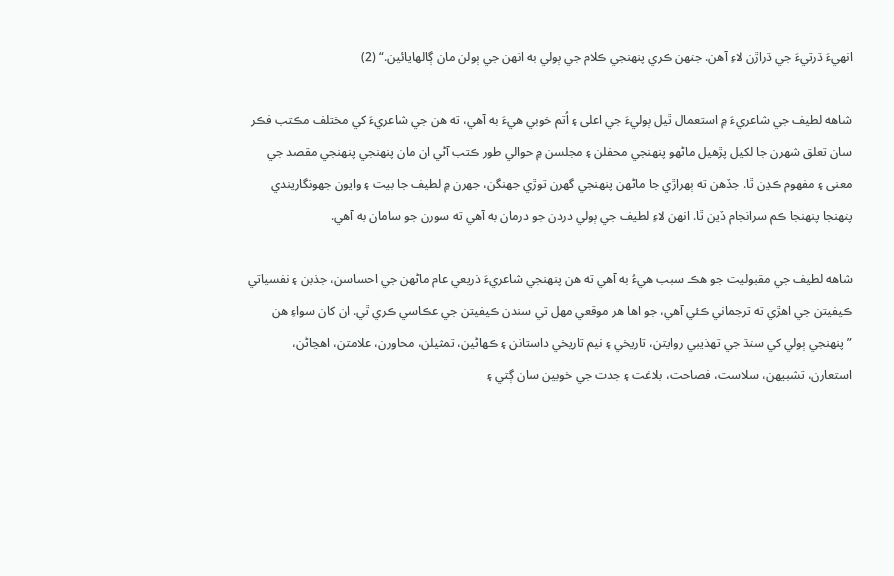انهيءَ ڌرتيءَ جي ڌراڙن لاءِ آهن. جنھن ڪري پنھنجي ڪلام جي ٻولي به انهن جي ٻولن مان ڳالهايائين.“ (2)

شاهه لطيف جي شاعريءَ ۾ استعمال ٿيل ٻوليءَ جي اعلى ۽ اُتم خوبي هيءَ به آهي، ته هن جي شاعريءَ کي مختلف مڪتب فڪر سان تعلق شھرن جا لکيل پڙهيل ماڻهو پنھنجي محفلن ۽ مجلسن ۾ حوالي طور ڪتب آڻي ان مان پنھنجي پنھنجي مقصد جي معنى ۽ مفھوم ڪڍن ٿا. جڏهن ته ٻهراڙي جا ماڻهن پنھنجي گهرن توڙي جهنگن، جهرن ۾ لطيف جا بيت ۽ وايون جهونگاريندي پنھنجا پنھنجا ڪم سرانجام ڏين ٿا. انهن لاءِ لطيف جي ٻولي دردن جو درمان به آهي ته سورن جو سامان به آهي.

شاهه لطيف جي مقبوليت جو هڪ سبب هيءُ به آهي ته هن پنھنجي شاعريءَ ذريعي عام ماڻهن جي احساسن، جذبن ۽ نفسياتي ڪيفيتن جي اهڙي ته ترجماني ڪئي آهي، جو اها هر موقعي مھل تي سندن ڪيفيتن جي عڪاسي ڪري ٿي. ان کان سواءِ هن
”پنھنجي ٻولي کي سنڌ جي تھذيبي روايتن، تاريخي ۽ نيم تاريخي داستانن ۽ ڪھاڻين، تمثيلن، محاورن، علامتن، اهڃاڻن، استعارن، تشبيھن، سلاست، فصاحت، بلاغت ۽ جدت جي خوبين سان ڳتي ۽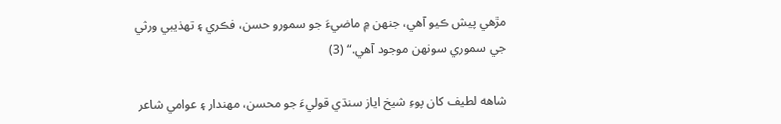مڙهي پيش ڪيو آهي، جنھن ۾ ماضيءَ جو سمورو حسن، فڪري ۽ تھذيبي ورثي جي سموري سونهن موجود آهي.“ (3)

شاهه لطيف کان پوءِ شيخ اياز سنڌي قوليءَ جو محسن، مھندار ۽ عوامي شاعر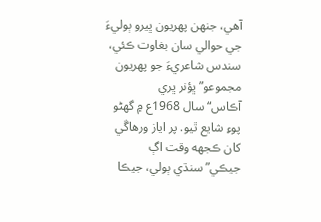آهي، جنھن پھريون ڀيرو ٻوليءَ جي حوالي سان بغاوت ڪئي، سندس شاعريءَ جو پھريون مجموعو”ڀؤنر ڀري آڪاس“سال 1968ع ۾ گهڻو پوءِ شايع ٿيو. پر اياز ورهاڱي کان ڪجهه وقت اڳ جيڪي”سنڌي ٻولي، جيڪا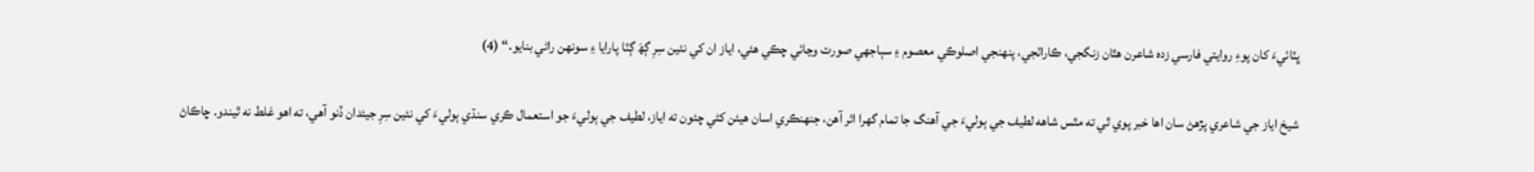ڀٽائيءَ کان پوءِ روايتي فارسي زده شاعرن هٿان زنگجي، ڪاراٽجي، پنھنجي اصلوڪي معصوم ۽ سٻاجهي صورت وڃائي چڪي هئي، اياز ان کي نئين سِرِ ڳھَ ڳٽا پارايا ۽ سونهن راڻي بنايو.“ (4)

شيخ اياز جي شاعري پڙهڻ سان اها خبر پوي ٿي ته مٿس شاهه لطيف جي ٻوليءَ جي آهنگ جا تمام گھرا اثر آهن، جنهنڪري اسان هيئن کڻي چئون ته اياز، لطيف جي ٻوليءَ جو استعمال ڪري سنڌي ٻوليءَ کي نئين سِرِ جيئدان ڏنو آهي، ته اهو غلط نه ٿيندو. ڇاڪاڻ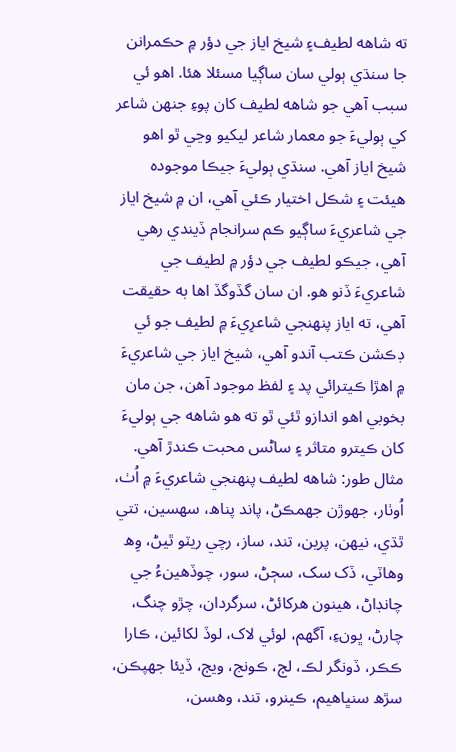ته شاهه لطيف۽ شيخ اياز جي دؤر ۾ حڪمرانن جا سنڌي ٻولي سان ساڳيا مسئلا هئا. اهو ئي سبب آهي جو شاهه لطيف کان پوءِ جنھن شاعر کي ٻوليءَ جو معمار شاعر ليکيو وڃي ٿو اهو شيخ اياز آهي. سنڌي ٻوليءَ جيڪا موجوده هيئت ۽ شڪل اختيار ڪئي آهي، ان ۾ شيخ اياز جي شاعريءَ ساڳيو ڪم سرانجام ڏيندي رهي آهي، جيڪو لطيف جي دؤر ۾ لطيف جي شاعريءَ ڏنو هو. ان سان گڏوگڏ اها به حقيقت آهي، ته اياز پنھنجي شاعرِيءَ ۾ لطيف جو ئي ڊڪشن ڪتب آندو آهي، شيخ اياز جي شاعريءَ ۾ اهڙا ڪيترائي پد ۽ لفظ موجود آهن، جن مان بخوبي اهو اندازو ٿئي ٿو ته هو شاهه جي ٻوليءَ کان ڪيترو متاثر ۽ ساڻس محبت ڪندڙ آهي. مثال طور: شاهه لطيف پنھنجي شاعريءَ ۾ اُٺ، اُوٺار، جهوڙن جهمڪڻ، پاند پناھ، سھسين، تتي ٿڌي، نيھن، پرين، تند، ساز، رچي ريٽو ٿيڻ، وِھ وهاٽي، ڏک سک، سڄڻ، سور، چوڏهينءُ جي چانڊاڻ، هينون هرکائڻ، سرگردان، چڙو چنگ، چارڻ، ڀونءِ، آگهم، لوئي لاک، لوڏ لکائين، ڪارا ڪڪر، ڏونگر لڪ، لڄ، ڪونج، ويڄ، ڏيئا جهپڪن، سڙھ سنڀاهيم، ڪينرو، تند، وهسن،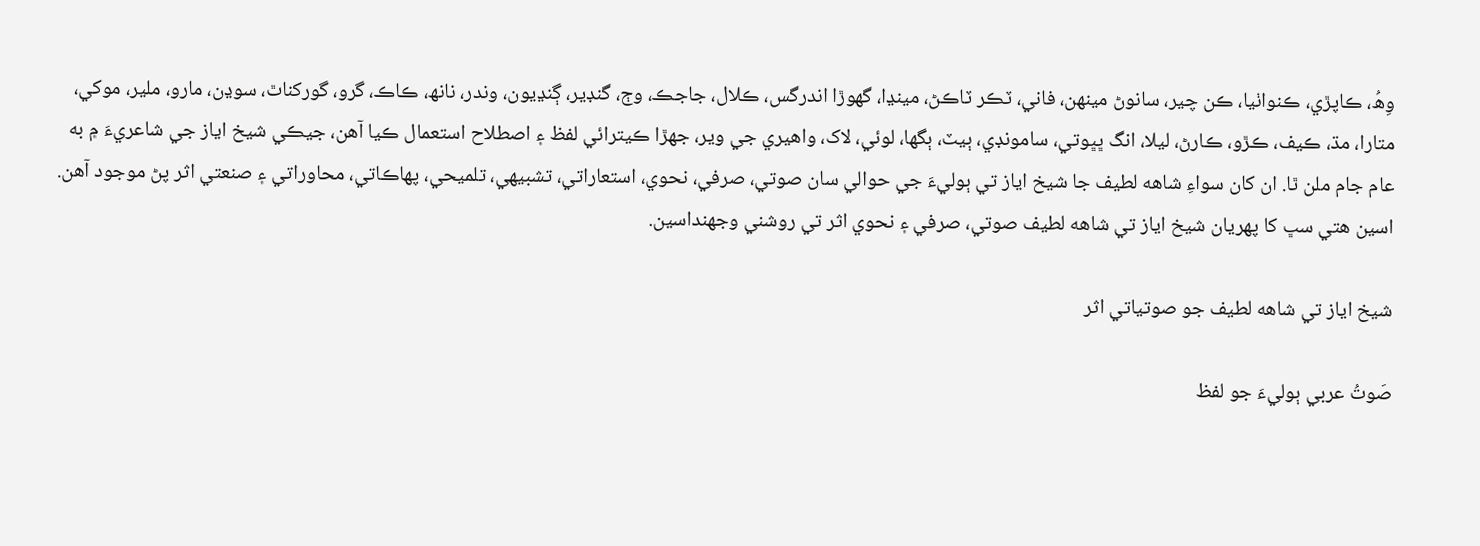وِھُ، ڪاپڙي، ڪنواٺيا، ڪن چير، سانوڻ مينهن، فاني، ٽڪر ٽاڪڻ، مينڍا، گهوڙا اندرگس، ڪلال، جاجڪ، وڄ، گنڊير، ڳنڍيون، وندر، نانھ، ڪاڪ، گرو، گورکناٿ، سوڍن، مارو، ملير، موکي، متارا، مڌ، ڪيف، ڪڙو، ڪارڻ، ليلا، انگ ڀڀوتي، سامونڊي، ٻيٽ، ٻگها، لوئي، لاک، واهيري جي وير، جھڙا ڪيترائي لفظ ۽ اصطلاح استعمال ڪيا آهن، جيڪي شيخ اياز جي شاعريءَ ۾ به عام جام ملن ٿا. ان کان سواءِ شاهه لطيف جا شيخ اياز تي ٻوليءَ جي حوالي سان صوتي، صرفي، نحوي، استعاراتي، تشبيھي، تلميحي، پھاڪاتي، محاوراتي ۽ صنعتي اثر پڻ موجود آهن. اسين هتي سڀ کا پھريان شيخ اياز تي شاهه لطيف صوتي، صرفي ۽ نحوي اثر تي روشني وجهنداسين.

شيخ اياز تي شاهه لطيف جو صوتياتي اثر

صَوتُ عربي ٻوليءَ جو لفظ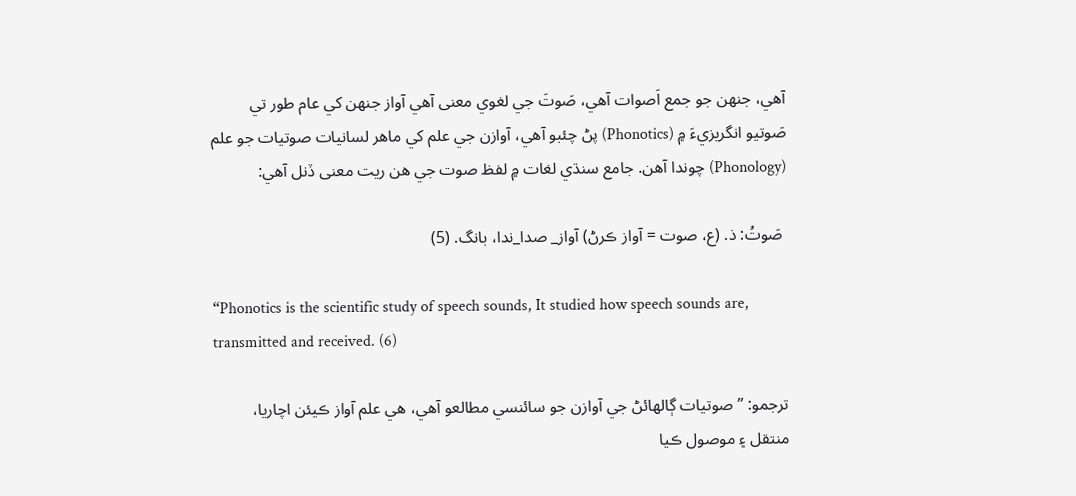آهي، جنھن جو جمع اَصوات آهي، صَوتَ جي لغوي معنى آهي آواز جنھن کي عام طور تي صَوتيو انگريزيءَ ۾ (Phonotics) پڻ چئبو آهي، آوازن جي علم کي ماهر لسانيات صوتيات جو علم (Phonology) چوندا آهن. جامع سنڌي لغات ۾ لفظ صوت جي هن ريت معنى ڏنل آهي:

 صَوتُ: ذ. (ع، صوت = آواز ڪرڻ) آواز_ صدا_ندا، بانگ. (5)

“Phonotics is the scientific study of speech sounds, It studied how speech sounds are, transmitted and received. (6)

ترجمو: ”صوتيات ڳالهائڻ جي آوازن جو سائنسي مطالعو آهي، هي علم آواز ڪيئن اچاريا، منتقل ۽ موصول ڪيا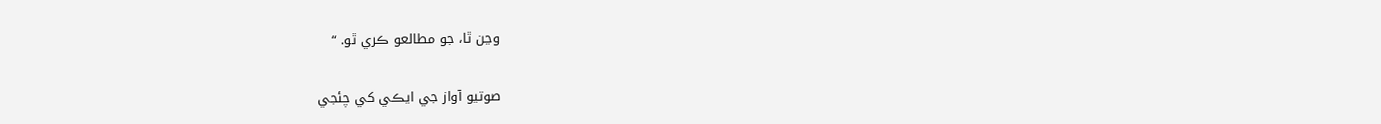وڃن ٿا، جو مطالعو ڪري ٿو. “

صوتيو آواز جي ايڪي کي چئجي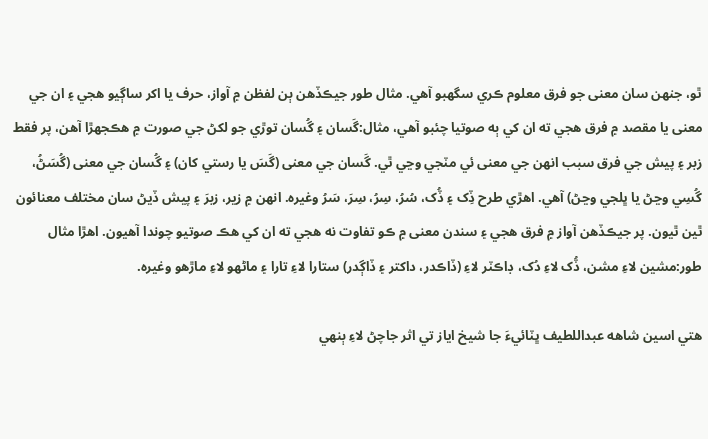ٿو، جنھن سان معنى جو فرق معلوم ڪري سگهبو آهي. مثال طور جيڪڏهن ٻن لفظن ۾ آواز، حرف يا اکر ساڳيو هجي ۽ ان جي معنى يا مقصد ۾ فرق هجي ته ان کي ٻه صوتيا چئبو آهي، مثال:گَسان ۽ گُسان توڙي جو لکڻ جي صورت ۾ هڪجھڙا آهن، پر فقط زبر ۽ پيش جي فرق سبب انهن جي معنى ئي مٽجي وڃي ٿي. گَسان جي معنى (گَسَ يا رستي کان) ۽ گُسان جي معنى (گُسَڻُ، گُسِي وڃڻ يا ڀلجي وڃڻ) آهي. اهڙي طرح ڏِک ۽ ڏُک، سُرُ، سِرُ، سِرَ، سَرُ وغيره. انهن ۾ زير، زبرَ ۽ پيش ڏيڻ سان مختلف معنائون ٿين ٿيون. پر جيڪڏهن آواز ۾ فرق هجي ۽ سندن معنى ۾ ڪو تفاوت نه هجي ته ان کي هڪ صوتيو چوندا آهيون. اهڙا مثال طور:مشين لاءِ مشن، ڏُک لاءِ دُک، ڊاڪٽر لاءِ (ڏاڪدر، داکتر ۽ ڏاڳدر) ستارا لاءِ تارا ۽ ماڻهو لاءِ ماڙهو وغيره.

هتي اسين شاهه عبداللطيف ڀٽائيءَ جا شيخ اياز تي اثر جاچڻ لاءِ ٻنهي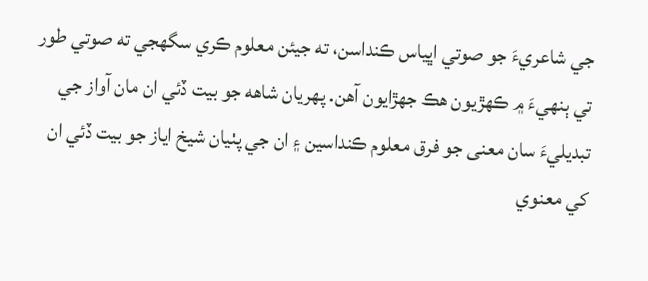جي شاعريءَ جو صوتي اڀياس ڪنداسن، ته جيئن معلوم ڪري سگهجي ته صوتي طور تي ٻنهيءَ ۾ ڪھڙيون هڪ جھڙايون آهن. پھريان شاهه جو بيت ڏئي ان مان آواز جي تبديليءَ سان معنى جو فرق معلوم ڪنداسين ۽ ان جي پٺيان شيخ اياز جو بيت ڏئي ان کي معنوي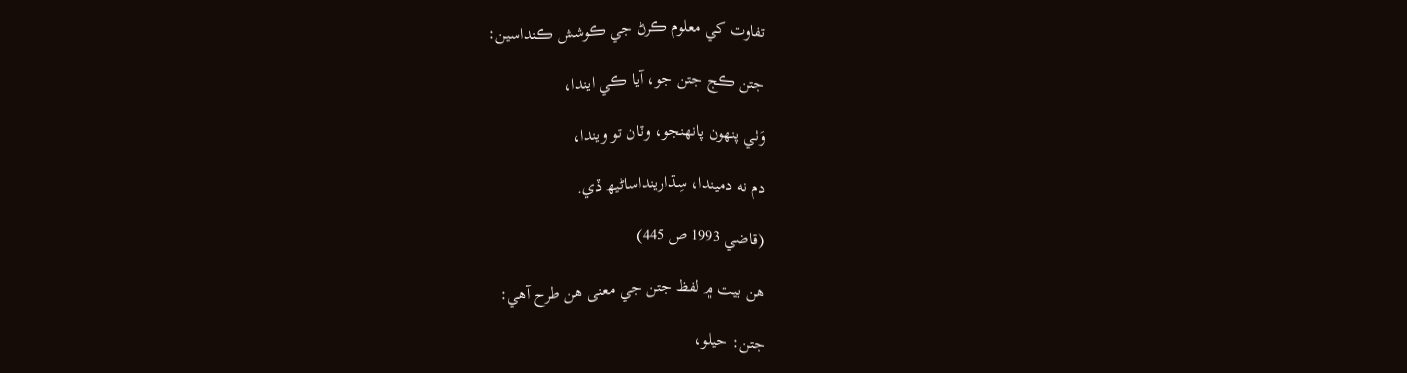تفاوت کي معلوم ڪرڻ جي ڪوشش ڪنداسين:

جتن ڪج جتن جو، آيا ڪي ايندا،

وَٺي پنهون پانهنجو، وٽان تو ويندا،

دم نه دميندا، سِڌارينداساڻيھ ڏي.

(قاضي 1993 ص 445)

هن بيت ۾ لفظ جتن جي معنى هن طرح آهي:

جتن: حيلو،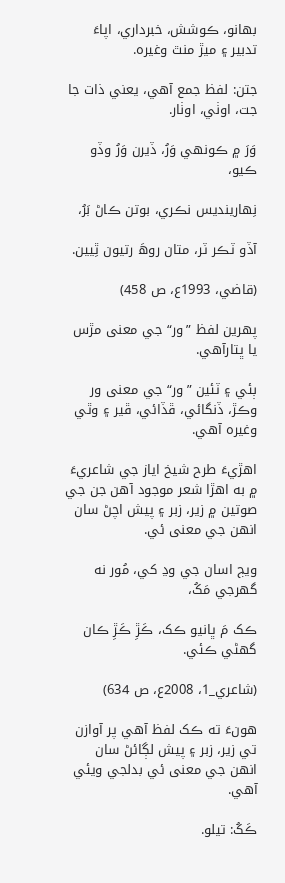بھانو، ڪوشش، خبرداري، اپاءَ تدبير ۽ ميڙ منٿ وغيره.

جتن: لفظ جمع آهي، يعني ذات جا جت، اوٺي، اوٺار.

وَرَ ۾ ڪونهي وَرُ، ڏيرن وَرُ وڏو ڪيو،

نِھارينديس نڪري، بوتن ڪاڻ بَرُ،

آڏو ٽڪر ٽر، متان روھَ رتيون ٿِيين.

(قاضي، 1993ع، ص 458)

پھرين لفظ ”ور“ جي معنى مڙس يا ڀتارآهي.

ٻئي ۽ ٽئين ”ور“ جي معنى ور وڪڙ، ڏنگائي، ڦڏائي، ڦير ۽ وٿي وغيره آهي.

اهڙيءَ طرح شيخ اياز جي شاعريءَ ۾ به اهڙا شعر موجود آهن جن جي صوتين ۾ زير، زبر ۽ پيش اچڻ سان انهن جي معنى ئي.

ويڄ اسان جي وڍ کي، مُور نه گهرجي مَکُ،

ڪک مَ ڀانيو ڪک، ڪَڙِ ڪَڙِ ڪان گهڻي ڪئي.

(شاعري_1، 2008ع، ص 634)

هونءَ ته ڪک لفظ آهي پر آوازن تي زير، زبر ۽ پيش لڳائڻ سان انهن جي معنى ئي بدلجي ويئي آهي.

ڪَکُ: تيلو.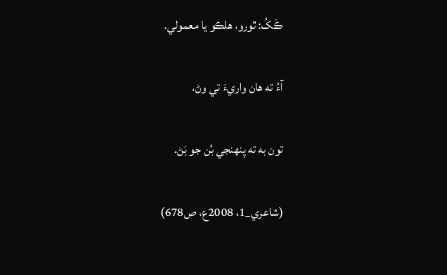ڪَکُ: ٿورو، هلڪو يا معمولي.

آءُ ته هان واريءَ تي وڻ،

تون به ته پنھنجي بُن جو بَڻ.

(شاعري_1، 2008ع، ص678)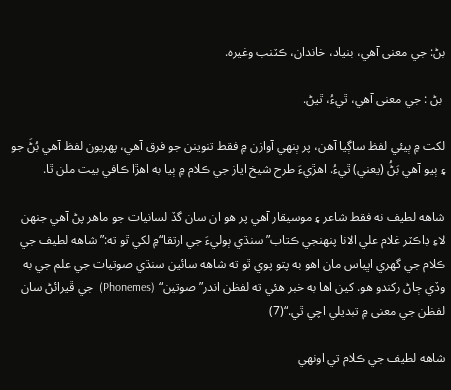بڻ: جي معنى آهي، بنياد، خاندان، ڪٽنب وغيره.

 بڻ : جي معنى آهي، ٿيءُ، ٿيڻ.

لکت ۾ ٻيئي لفظ ساڳيا آهن، پر ٻنهي آوازن ۾ فقط تنوينن جو فرق آهي، پھريون لفظ آهي بُڻَ جو ۽ ٻيو آهي بَڻُ (يعني) ٿيءُ. اهڙيءَ طرح شيخ اياز جي ڪلام ۾ ٻيا به اهڙا ڪافي بيت ملن ٿا.

شاهه لطيف نه فقط شاعر ۽ موسيقار آهي پر هو ان سان گڏ لسانيات جو ماهر پڻ آهي جنھن لاءِ ڊاڪٽر غلام علي الانا پنھنجي ڪتاب”سنڌي ٻوليءَ جي ارتقا“۾ لکي ٿو ته:”شاهه لطيف جي ڪلام جي گھري اڀياس مان اهو به پتو پوي ٿو ته شاهه سائين سنڌي صوتيات جي علم جي به وڏي ڄاڻ رکندو هو. کين اها به خبر هئي ته لفظن اندر”صوتين“ (Phonemes)  جي ڦيرائڻ سان لفظن جي معنى ۾ تبديلي اچي ٿي.“(7)

شاهه لطيف جي ڪلام تي اونهي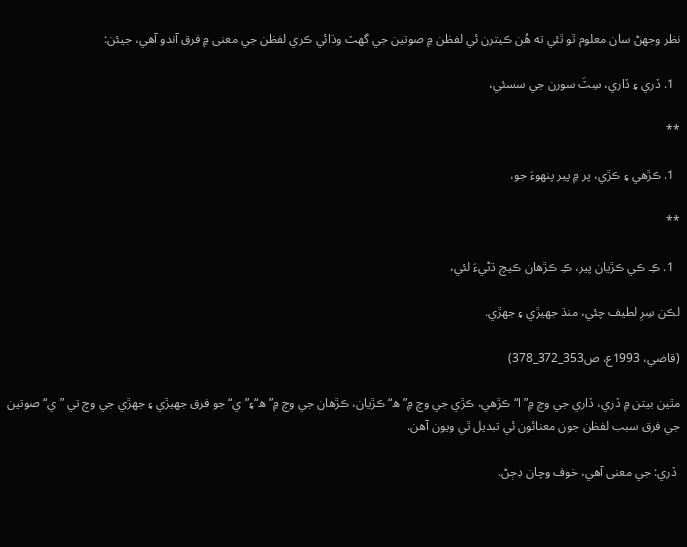نظر وجهڻ سان معلوم ٿو ٿئي ته هُن ڪيترن ئي لفظن ۾ صوتين جي گهٽ وڌائي ڪري لفظن جي معنى ۾ فرق آندو آهي، جيئن:

  1. ڏري ۽ ڏاري، سِٽَ سورن جي سسئي،

**

  1. ڪڙهي ۽ ڪڙي، پر ۾ پير پنهوءَ جو،

**

  1. ڪِ ڪي ڪڙيان پير، ڪِ ڪڙهان ڪيچ ڌڻيءَ لئي،

لڪن سِرِ لطيف چئي، منڌ جهيڙي ۽ جهڙي.

(قاضي، 1993ع، ص353_372_378)

مٿين بيتن ۾ ڏري، ڏاري جي وچ ۾”ا“ ڪڙهي، ڪڙي جي وچ ۾”ھ“ ڪڙيان، ڪڙهان جي وچ ۾”ھ“۽”ي“ جو فرق جهيڙي ۽ جهڙي جي وچ تي ”ي“ صوتين جي فرق سبب لفظن جون معنائون ئي تبديل ٿي ويون آهن.

 ڏري: جي معنى آهي، خوف وچان ڊڄڻ.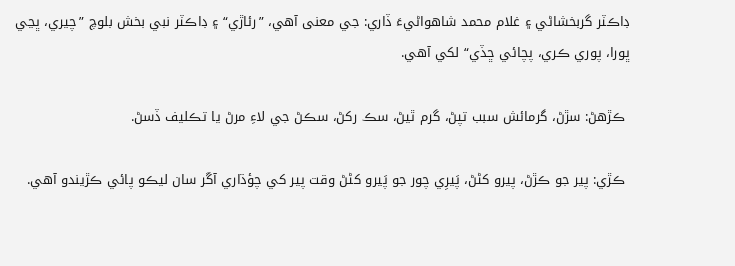ڊاڪٽر گربخشاڻي ۽ غلام محمد شاهواڻيءَ ڏاري: جي معنى آهي، ”رئاڙي“ ۽ ڊاڪٽر نبي بخش بلوچ ”چيري، ڀڃي ڀورا، پوري ڪري، پچائي ڇڏي“ لکي آهي.

 ڪڙهڻ: سڙڻ، گرمائش سبب تپڻ، گرم ٿيڻ، سڪ رکڻ، سڪڻ جي لاءِ مرڻ يا تڪليف ڏسڻ.

 ڪڙي: پير جو ڪڙڻ، پيرو کڻڻ، پَيرِي چور جو پَيرو کڻڻ وقت پير کي چؤڌاري آڱر سان ليڪو پائي ڪڙيندو آهي.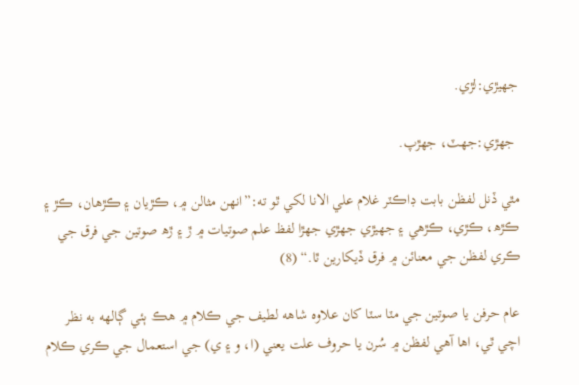جهيڙي:لڙي.

 جهڙي:جهٽ، جهڙپ.

مٿي ڏنل لفظن بابت ڊاڪٽر غلام علي الانا لکي ٿو ته:”انهن مثالن ۾، ڪڙيان ۽ ڪڙهان، ڪڙ ۽ ڪڙھ، ڪڙي، ڪڙهي ۽ جهيڙي جهڙي جھڙا لفظ علم صوتيات ۾ ڙ ۽ ڙھ صوتين جي فرق جي ڪري لفظن جي معنائن ۾ فرق ڏيکارين ٿا.“ (8)

عام حرفن يا صوتين جي مٽا سٽا کان علاوه شاهه لطيف جي ڪلام ۾ هڪ ٻئي ڳالهه به نظر اچي ٿي، اها آهي لفظن ۾ سُرن يا حروف علت يعني (ا، و ۽ ي) جي استعمال جي ڪري ڪلام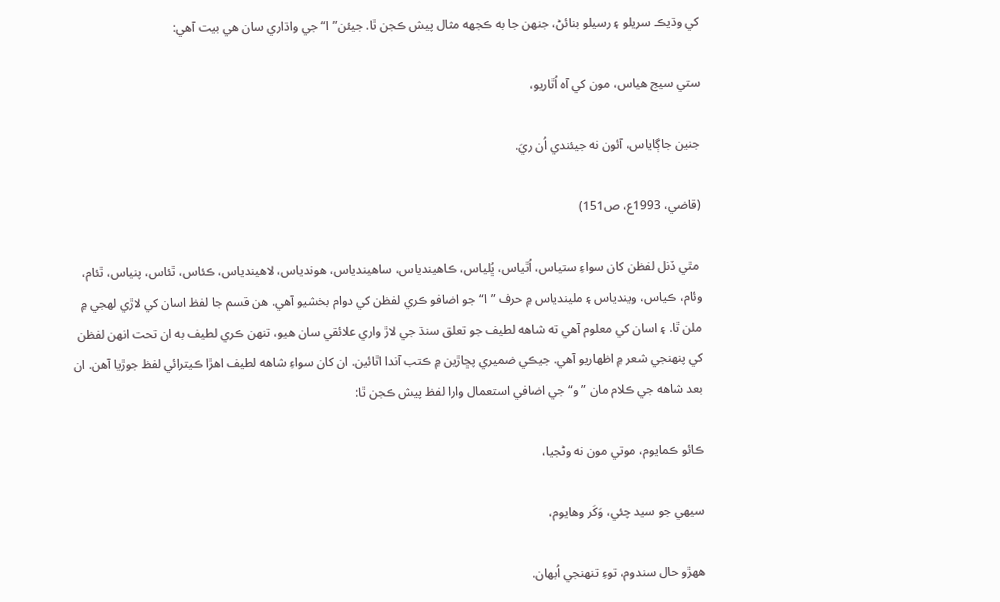کي وڌيڪ سريلو ۽ رسيلو بنائڻ، جنھن جا به ڪجهه مثال پيش ڪجن ٿا. جيئن”ا“ جي واڌاري سان هي بيت آهي:

ستي سيج هياس، مون کي آه اُٿاريو،

جنين جاڳاياس، آئون نه جيئندي اُن ريَ.

(قاضي، 1993ع، ص151)

 مٿي ڏنل لفظن کان سواءِ ستياس، اُٿياس، ڀُلياس، ڪاهيندياس، ساهيندياس، هوندياس، لاهيندياس، ڪئاس، ٿئاس، پنياس، ٿئام، وئام، ڪياس، ويندياس ۽ مليندياس ۾ حرف ”ا“ جو اضافو ڪري لفظن کي دوام بخشيو آهي. هن قسم جا لفظ اسان کي لاڙي لھجي ۾ ملن ٿا. ۽ اسان کي معلوم آهي ته شاهه لطيف جو تعلق سنڌ جي لاڙ واري علائقي سان هيو، تنھن ڪري لطيف به ان تحت انهن لفظن کي پنھنجي شعر ۾ اظھاريو آهي. جيڪي ضميري پڇاڙين ۾ ڪتب آندا اٿائين. ان کان سواءِ شاهه لطيف اهڙا ڪيترائي لفظ جوڙيا آهن. ان بعد شاهه جي ڪلام مان ”و“ جي اضافي استعمال وارا لفظ پيش ڪجن ٿا:

ڪائو ڪمايوم، موتي مون نه وڻجيا،

سيھي جو سيد چئي، وَکَر وهايوم،

هھڙو حال سندوم، توءِ تنھنجي اُبهان.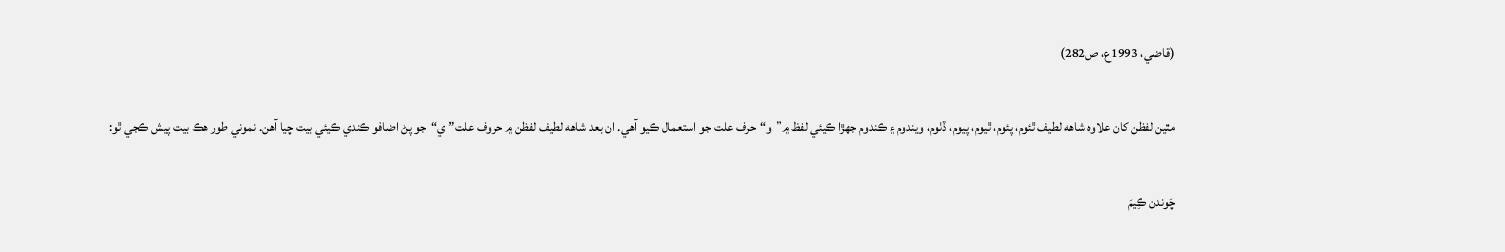(قاضي، 1993ع، ص282)

مٿين لفظن کان علاوه شاهه لطيف ٿئوم، پئوم، ٿيوم، پيوم، ڏٺوم، ويندوم ۽ ڪندوم جھڙا ڪيئي لفظ ۾”و“حرف علت جو استعمال ڪيو آهي. ان بعد شاهه لطيف لفظن ۾ حروف علت”ي“جو پڻ اضافو ڪندي ڪيئي بيت چيا آهن. نموني طور هڪ بيت پيش ڪجي ٿو:

چَوندن ڪِيمَ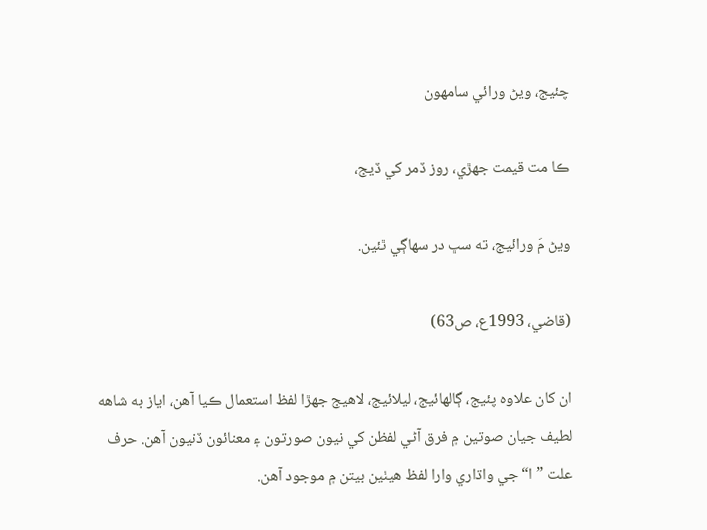چئيج، ويڻ ورائي سامھون

ڪا مت قيمت جهڙي، روز ڏمر کي ڏيج،

ويڻ مَ ورائيج، ته سڀ در سھاڳي ٿئين.

(قاضي، 1993ع، ص63)

ان کان علاوه پئيج، ڳالهائيج، ليلائيج، لاهيج جھڙا لفظ استعمال ڪيا آهن، اياز به شاهه لطيف جيان صوتين ۾ فرق آڻي لفظن کي نيون صورتون ۽ معنائون ڏنيون آهن. حرف علت ”ا“ جي واڌاري وارا لفظ هيٺين بيتن ۾ موجود آهن.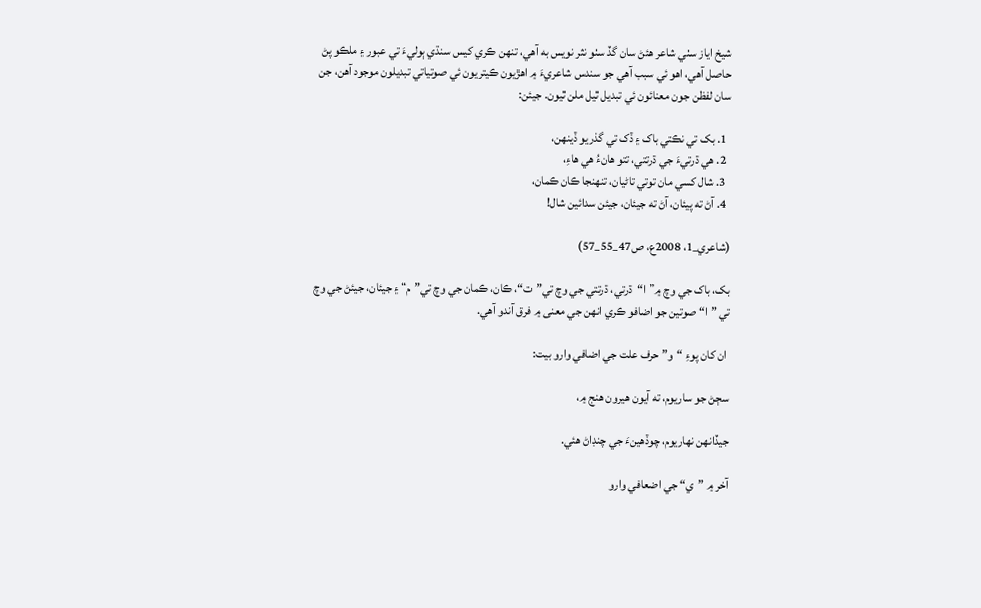شيخ اياز سٺي شاعر هئڻ سان گڏ سٺو نثر نويس به آهي، تنھن ڪري کيس سنڌي ٻوليءَ تي عبور ۽ ملڪو پڻ حاصل آهي، اهو ئي سبب آهي جو سندس شاعريءَ ۾ اهڙيون ڪيتريون ئي صوتياتي تبديلون موجود آهن، جن سان لفظن جون معنائون ئي تبديل ٿيل ملن ٿيون. جيئن:

  1. بک تي نڪتي باک ۽ ڏک تي گذريو ڏينهن،
  2. هي ڌرتيءَ جي ڌرتتي، تتو هانءُ هي هاءِ،
  3. شال کسي مان توتي تاڻيان، تنھنجا ڪان ڪمان،
  4. آڻ ته پيئان، آڻ ته جيئان، جيئن سدائين شال!

(شاعري_1، 2008ع، ص47_55_57)

بک، باک جي وچ ۾”ا“ڌرتي، ڌرتتي جي وچ تي”ت“، ڪان، ڪمان جي وچ تي”م“ ۽ جيئان، جيئڻ جي وچ تي ”ا“ صوتين جو اضافو ڪري انهن جي معنى ۾ فرق آندو آهي.

 ان کان پوءِ “و” حرف علت جي اضافي وارو بيت:

سڄڻ جو ساريوم، ته آيون هيرون هنج ۾،

جيڏانهن نهاريوم، چوڏهينءَ جي چنڊاڻ هئي.

آخر ۾ ”ي“ جي اضعافي وارو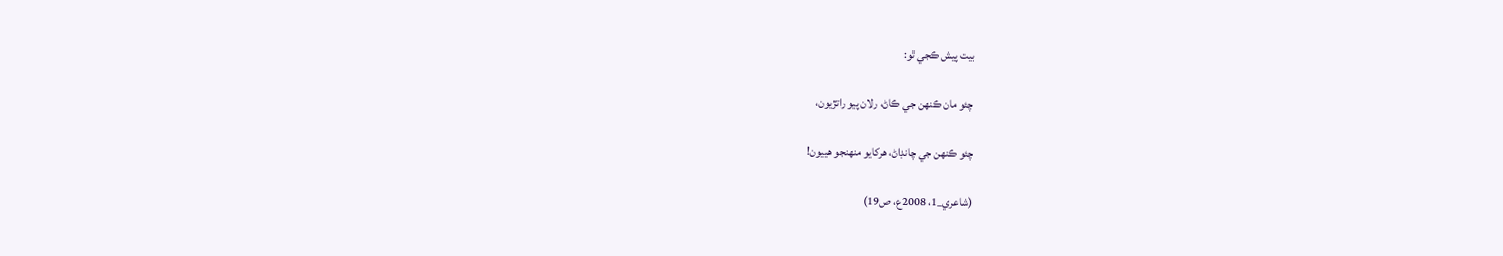بيت پيش ڪجي ٿو:

چئو مان ڪنھن جي ڪاڻ، رلان پيو راتڙيون،

چئو ڪنھن جي چانڊاڻ، هرکايو منھنجو هييون!

(شاعري_1، 2008ع، ص19)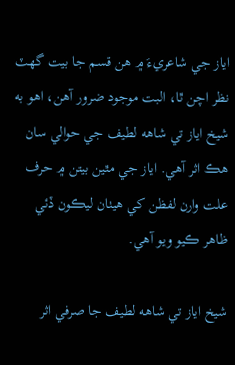اياز جي شاعريءَ ۾ هن قسم جا بيت گهٽ نظر اچن ٿا، البت موجود ضرور آهن، اهو به شيخ اياز تي شاهه لطيف جي حوالي سان هڪ اثر آهي. اياز جي مٿين بيتن ۾ حرف علت وارن لفظن کي هيٺان ليڪون ڏئي ظاهر ڪيو ويو آهي.

شيخ اياز تي شاهه لطيف جا صرفي اثر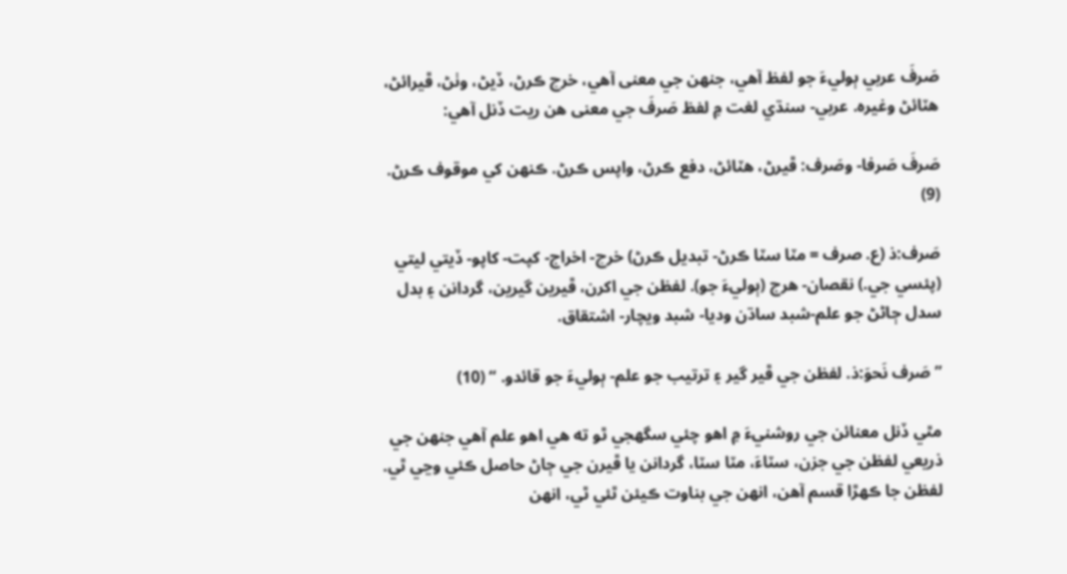صَرفَ عربي ٻوليءَ جو لفظ آهي، جنھن جي معنى آهي، خرچ ڪرڻ، ڏيڻ، وٺڻ، ڦيرائڻ، هٽائڻ وغيره. عربي- سنڌي لغت ۾ لفظ صَرفَ جي معنى هن ريت ڏنل آهي:

صَرفَ صَرفا- وصَرف: ڦيرڻ، هٽائڻ، دفع ڪرڻ، واپس ڪرڻ. ڪنھن کي موقوف ڪرڻ. (9)

صَرف:ذ (ع. صرف = مٽا سٽا ڪرڻ- تبديل ڪرڻ) خرچ- اخراج- کپت- کاپو- ڏيتي ليتي (پئسي جي.) نقصان- هرج (ٻوليءَ جو). لفظن جي اکرن، ڦيرين گيرين، گردانن ۽ بدل سدل ڄاڻڻ جو علم-شبد ساڌن وديا- شبد ويچار- اشتقاق.

”صَرف نَحوَ:ذ. لفظن جي ڦير گير ۽ ترتيب جو علم- ٻوليءَ جو قائدو. “ (10)

مٿي ڏنل معنائن جي روشنيءَ ۾ اهو چئي سگهجي ٿو ته هي اهو علم آهي جنھن جي ذريعي لفظن جي جزن، سٽاءَ، مٽا سٽا، گردانن يا ڦيرن جي ڄاڻ حاصل ڪئي وڃي ٿي. لفظن جا ڪھڙا قسم آهن، انهن جي بناوت ڪيئن ٿئي ٿي، انهن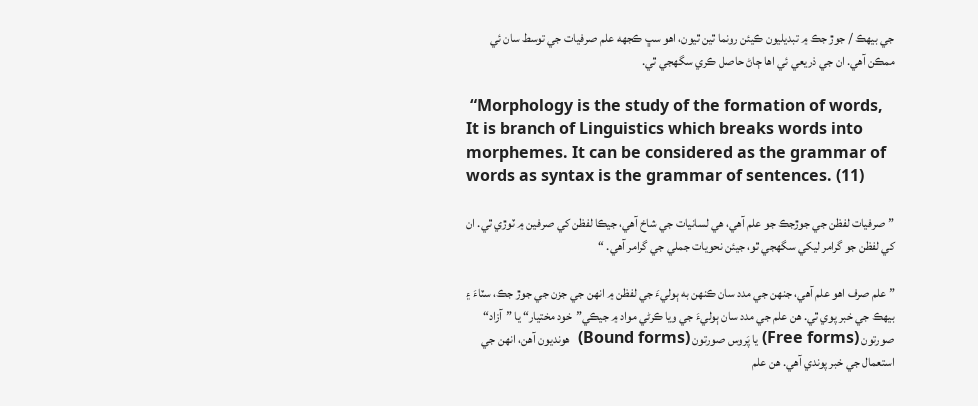جي بيھڪ / جوڙ جڪ ۾ تبديليون ڪيئن رونما ٿين ٿيون، اهو سڀ ڪجهه علم صرفيات جي توسط سان ئي ممڪن آهي. ان جي ذريعي ئي اها ڄاڻ حاصل ڪري سگهجي ٿي.

 “Morphology is the study of the formation of words, It is branch of Linguistics which breaks words into morphemes. It can be considered as the grammar of words as syntax is the grammar of sentences. (11)

”صرفيات لفظن جي جوڙجڪ جو علم آهي، هي لسانيات جي شاخ آهي، جيڪا لفظن کي صرفين ۾ ٽوڙي ٿي. ان کي لفظن جو گرامر ليکي سگهجي ٿو، جيئن نحويات جملي جي گرامر آهي. “

”علم صرف اهو علم آهي، جنھن جي مدد سان ڪنھن به ٻوليءَ جي لفظن ۾ انهن جي جزن جي جوڙ جڪ، سٽاءَ ۽ بيھڪ جي خبر پوي ٿي. هن علم جي مدد سان ٻوليءَ جي ويا ڪرڻي مواد ۾ جيڪي”خود مختيار“ يا ”آزاد“ صورتون (Free forms) يا پَروس صورتون (Bound forms)  هونديون آهن، انهن جي استعمال جي خبر پوندي آهي. هن علم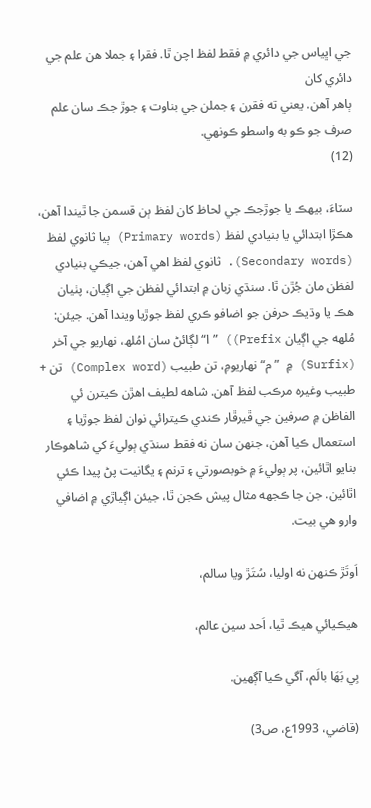جي اڀياس جي دائري ۾ فقط لفظ اچن ٿا. فقرا ۽ جملا هن علم جي دائري کان
ٻاهر آهن. يعني ته فقرن ۽ جملن جي بناوت ۽ جوڙ جڪ سان علم صرف جو ڪو به واسطو ڪونهي.
(12)

سٽاءَ، بيھڪ يا جوڙجڪ جي لحاظ کان لفظ ٻن قسمن جا ٿيندا آهن، هڪڙا ابتدائي يا بنيادي لفظ (Primary words) ٻيا ثانوي لفظ (Secondary words). ثانوي لفظ اهي آهن، جيڪي بنيادي لفظن مان جُڙن ٿا. سنڌي زبان ۾ ابتدائي لفظن جي اڳيان، پٺيان هڪ يا وڌيڪ حرفن جو اضافو ڪري لفظ جوڙيا ويندا آهن. جيئن: مُلهه جي اڳيان Prefix)) ”ا“ لڳائڻ سان امُلھ، نھاريو جي آخر (Surfix) ۾ ”م“ نھاريومِ، تن طبيب (Complex word) تن + طبيب وغيره مرڪب لفظ آهن. شاهه لطيف اهڙن ڪيترن ئي الفاظن ۾ صرفين جي ڦيرڦار ڪندي ڪيترائي نوان لفظ جوڙيا ۽ استعمال ڪيا آهن، جنھن سان نه فقط سنڌي ٻوليءَ کي شاهوڪار بنايو اٿائين، پر ٻوليءَ ۾ خوبصورتي ۽ ترنم ۽ يگانيت پڻ پيدا ڪئي اٿائين. جن جا ڪجهه مثال پيش ڪجن ٿا، جيئن اڳياڙي ۾ اضافي وارو هي بيت.

اَوتَڙ ڪنھن نه اوليا، سُتَڙ ويا سالم،

هيڪيائي هيڪ ٿيا، اَحد سين عالم،

بِي بَھَا بالَم، آگي ڪيا آڳهين.

(قاضي، 1993ع، ص3)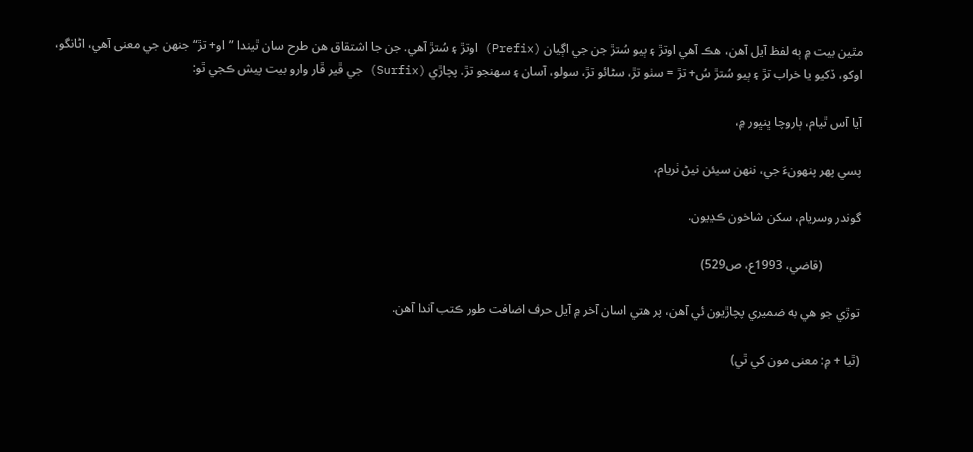مٿين بيت ۾ ٻه لفظ آيل آهن، هڪ آهي اوتڙ ۽ ٻيو سُتڙ جن جي اڳيان (Prefix) اوتڙ ۽ سُتڙ آهي. جن جا اشتقاق هن طرح سان ٿيندا ”او+ تڙ“ جنھن جي معنى آهي، اڻانگو، اوکو، ڏکيو يا خراب تڙ ۽ ٻيو سُتڙ سُ+ تڙ = سٺو تڙ، سڻائو تڙ، سولو، آسان ۽ سھنجو تڙ. پچاڙي (Surfix) جي ڦير ڦار وارو بيت پيش ڪجي ٿو:

آيا آس ٿيام، ٻاروچا ڀنڀور ۾،

پسي پھر پنهونءَ جي، ننھن سيئن نيڻ ٺريام،

گوندر وسريام، سکن شاخون ڪڍيون.

            (قاضي، 1993ع، ص529)

توڙي جو هي به ضميري پچاڙيون ئي آهن، پر هتي اسان آخر ۾ آيل حرف اضافت طور ڪتب آندا آهن.

(ٿيا + مِ: معنى مون کي ٿي)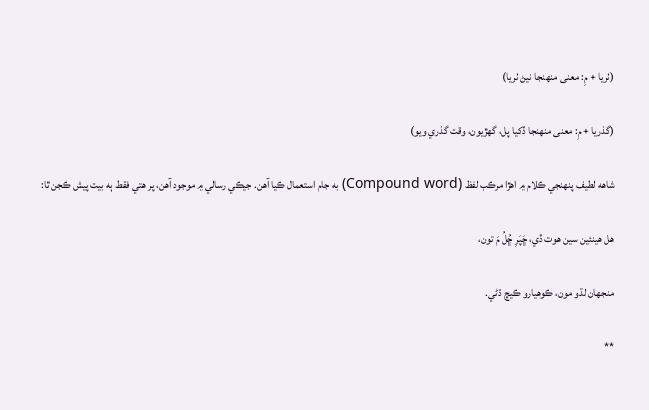(ٺريا + مِ: معنى منهنجا نيڻ ٺريا)

(گذريا + مِ: معنى منھنجا ڏکيا پل، گهڙيون، وقت گذري ويو)

شاهه لطيف پنھنجي ڪلام ۾ اهڙا مرڪب لفظ (Compound word) به جام استعمال ڪيا آهن. جيڪي رسالي ۾ موجود آهن، پر هتي فقط ٻه بيت پيش ڪجن ٿا:

هل هينئين سين هوت ڏي، ڇَپَرِ ڇُلُ مَ تون،

منجهان لڌو مون، ڪوهيارو ڪيچ ڌڻي.

**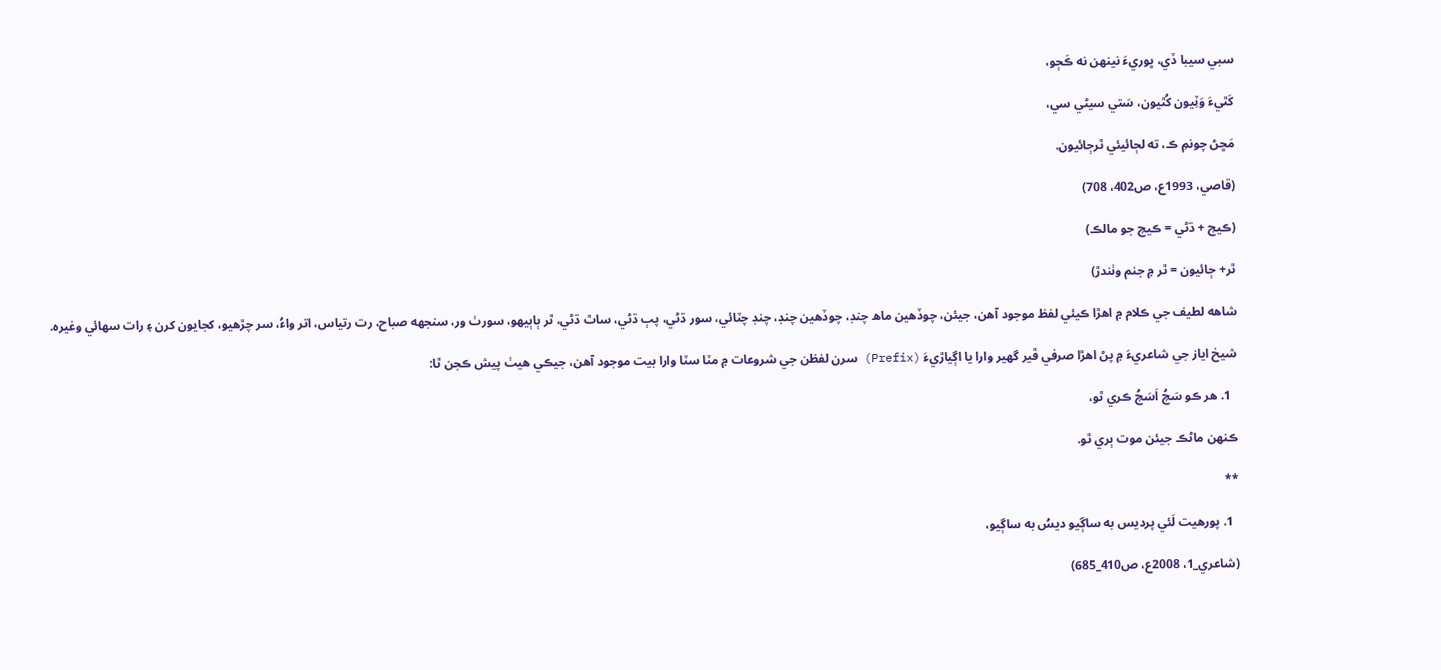سبي سيبا ڏي، ڀوريءَ نينهن نه ڪَڄو،

کَٿيءَ وَٽِيون کُٿيون، سَتي سيڻي سي،

مَڇڻ چونمِ ڪ، ته لڄائيئي ٿرڄائيون.

(قاصي، 1993ع، ص402، 708)

(ڪيچ + ڌڻي = ڪيچ جو مالڪ)

ٿر+ ڄائيون = ٿر ۾ جنم وٺندڙ)

شاهه لطيف جي ڪلام ۾ اهڙا ڪيئي لفظ موجود آهن، جيئن، چوڏهين ماھ چنڊ، چوڏهين چنڊ، چنڊ چٽائي، سور ڌڻي، پٻ ڌڻي، ساٿ ڌڻي، ٿر ٻاٻيھو، سورٺ ور، سنجهه صباح، رت رتياس، اتر واءُ، سر چڙهيو، کجايون کرن ۽ رات سھائي وغيره.

شيخ اياز جي شاعريءَ ۾ پڻ اهڙا صرفي ڦير گهير وارا يا اڳياڙيءَ (Prefix) سرن لفظن جي شروعات ۾ مٽا سٽا وارا بيت موجود آهن، جيڪي هيٺ پيش ڪجن ٿا:

  1. هر ڪو سَچُ اَسَچُ ڪري ٿو،

ڪنھن ماڻڪ جيئن موت ٻري ٿو.

**

  1. پورهيت لَئي پرديس به ساڳيو ديسُ به ساڳيو،

(شاعري_1، 2008ع، ص410_685)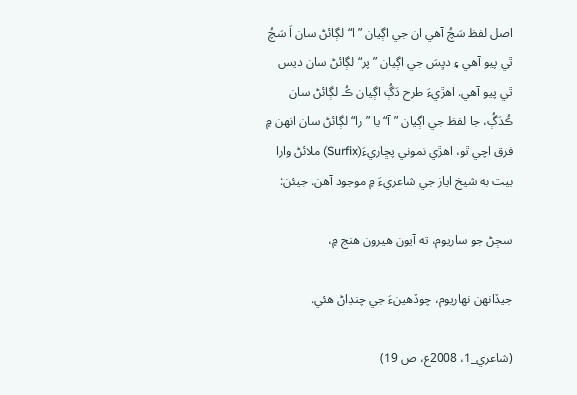اصل لفظ سَچُ آهي ان جي اڳيان ”ا“لڳائڻ سان اَ سَچُ ٿي پيو آهي ۽ ديِسَ جي اڳيان ”پر“ لڳائڻ سان ديس ٿي پيو آهي. اهڙيءَ طرح دَڳُ اڳيان ڪُ لڳائڻ سان ڪُدَڳُ، جا لفظ جي اڳيان ”آ“ يا ”را“ لڳائڻ سان انهن ۾ فرق اچي ٿو، اهڙي نموني پڇاريءَ(Surfix) ملائڻ وارا بيت به شيخ اياز جي شاعريءَ ۾ موجود آهن. جيئن:

سڄڻ جو ساريوم، ته آيون هيرون هنج ۾،

جيڏانهن نھاريوم، چوڏهينءَ جي چنڊاڻ هئي.

(شاعري_1، 2008ع، ص 19)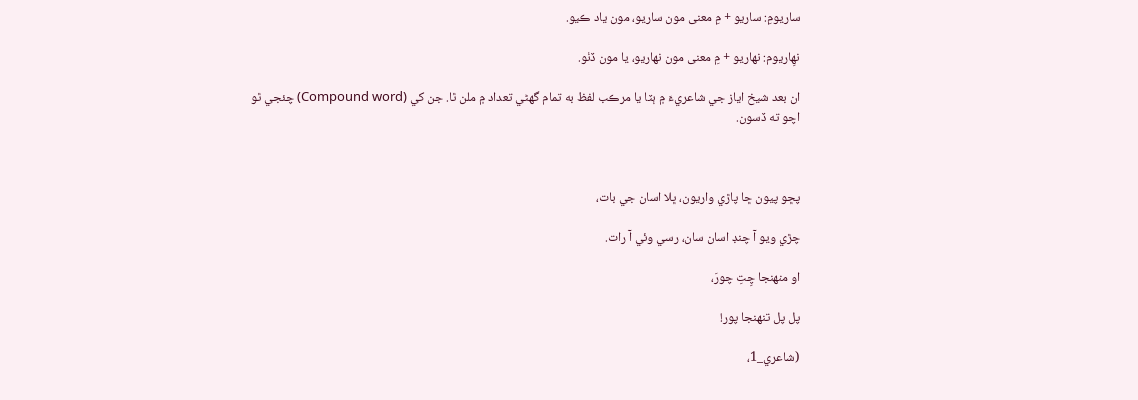ساريومِ: ساريو + مِ معنى مون ساريو، مون ياد ڪيو.

نھِاريوم: نھاريو + مِ معنى مون نھاريو، يا مون ڏٺو.

ان بعد شيخ اياز جي شاعريءَ ۾ ٻٽا يا مرڪب لفظ به تمام گهڻي تعداد ۾ ملن ٿا. جن کي (Compound word) چئجي ٿو اچو ته ڏسون.



پڇو پيون ڇا پاڙي واريون، ڀلا اسان جي بات،

چڙي ويو آ چنڊ اسان سان، رسي وئي آ رات.

او منھنجا چِتِ چورَ،

پل پل تنھنجا پور!

(شاعري_1،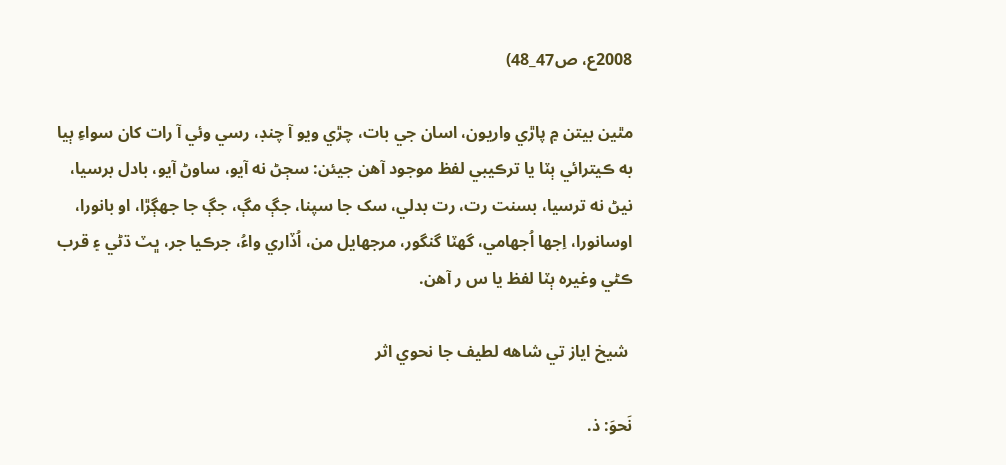2008ع، ص47_48)

مٿين بيتن ۾ پاڙي واريون، اسان جي بات، چڙي ويو آ چنڊ، رسي وئي آ رات کان سواءِ ٻيا به ڪيترائي ٻٽا يا ترڪيبي لفظ موجود آهن جيئن: سڄڻ نه آيو، ساوڻ آيو، بادل برسيا، نيڻ نه ترسيا، بسنت رت، رت بدلي، سک جا سپنا، جڳ مڳ، جڳ جا جهڳڙا، او بانورا، اوسانورا، اِجها اُجهامي، گهٽا گنگور، مرجهايل من، اُڏاري واءُ، جرڪيا جر، ڀٽ ڌڻي ۽ قرب ڪڻي وغيره ٻٽا لفظ يا س ر آهن.

 شيخ اياز تي شاهه لطيف جا نحوي اثر

نَحوَ: ذ.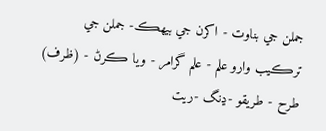جملن جي بناوت - اکرن جي بيھڪ- جملن جي ترڪيب وارو علم - علم گرامر - ويا ڪرڻ - (ظرف) طرح - طريقو -ڍنگ -ريت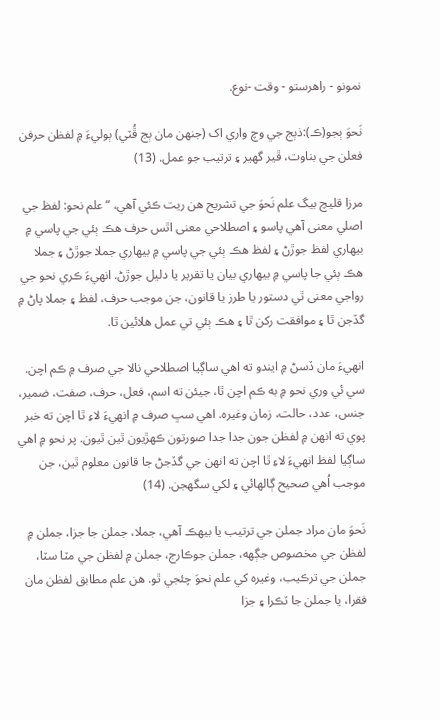نمونو - راھرستو - وقت -نوع.

نَحوَ ٻجو(ڪ):ذٻج جي وچ واري اک (جنھن مان ٻج ڦُٽي) ٻوليءَ ۾ لفظن حرفن فعلن جي بناوت، ڦير گهير ۽ ترتيب جو عمل. (13)

مرزا قليچ بيگ علم نَحوَ جي تشريح هن ريت ڪئي آهي، “علم نحو: لفظ جي اصلي معنى آهي پاسو ۽ اصطلاحي معنى اٿس حرف هڪ ٻئي جي پاسي ۾ بيھاري لفظ جوڙڻ ۽ لفظ هڪ ٻئي جي پاسي ۾ بيھاري جملا جوڙڻ ۽ جملا هڪ ٻئي جا پاسي ۾ بيھاري بيان يا تقرير يا دليل جوڙڻ. انهيءَ ڪري نحو جي رواجي معنى ٿي دستور يا طرز يا قانون، جن موجب حرف، لفظ ۽ جملا پاڻ ۾ گڏجن ٿا ۽ موافقت رکن ٿا ۽ هڪ ٻئي تي عمل هلائين ٿا.

انهيءَ مان ڏسڻ ۾ ايندو ته اهي ساڳيا اصطلاحي نالا جي صرف ۾ ڪم اچن. سي ئي وري نحو ۾ به ڪم اچن ٿا، جيئن ته اسم، فعل، حرف، صفت، ضمير، جنس، عدد، حالت، زمان وغيره. اهي سڀ صرف ۾ انهيءَ لاءِ ٿا اچن ته خبر پوي ته انهن ۾ لفظن جون جدا جدا صورتون ڪھڙيون ٿين ٿيون. پر نحو ۾ اهي ساڳيا لفظ انهيءَ لاءِ ٿا اچن ته انهن جي گڏجڻ جا قانون معلوم ٿين، جن موجب اُهي صحيح ڳالهائي ۽ لکي سگهجن. (14)

نَحوَ مان مراد جملن جي ترتيب يا بيھڪ آهي، جملا، جملن جا جزا، جملن ۾ لفظن جي مخصوص جڳهه، جملن جوڪارج، جملن ۾ لفظن جي مٽا سٽا، جملن جي ترڪيب، وغيره کي علم نحوَ چئجي ٿو. هن علم مطابق لفظن مان فقرا، يا جملن جا ٽڪرا ۽ جزا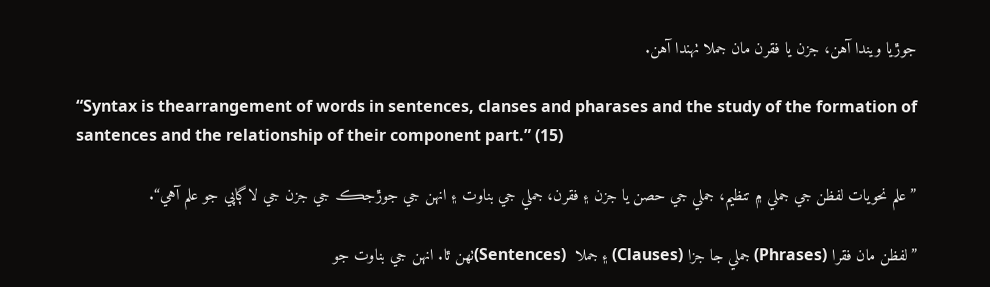جوڙيا ويندا آهن، جزن يا فقرن مان جملا ٺهندا آهن.

“Syntax is thearrangement of words in sentences, clanses and pharases and the study of the formation of santences and the relationship of their component part.” (15)

”علم نحويات لفظن جي جملي ۾ تنظيم، جملي جي حصن يا جزن ۽ فقرن، جملي جي بناوت ۽ انهن جي جوڙجڪ جي جزن جي لاڳاپي جو علم آهي“.

”لفظن مان فقرا (Phrases) جملي جا جزا (Clauses) ۽ جملا  (Sentences)ٺھن ٿا. انهن جي بناوت جو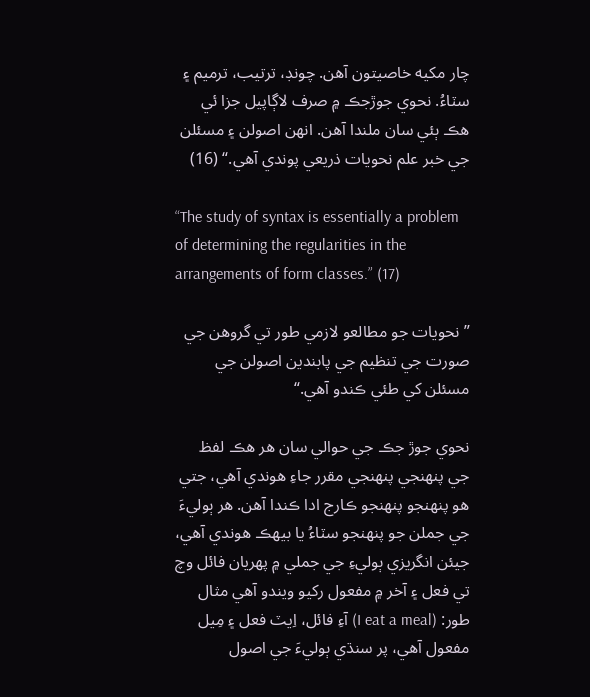چار مکيه خاصيتون آهن. چونڊ، ترتيب، ترميم ۽ سٽاءُ. نحوي جوڙجڪ ۾ صرف لاڳاپيل جزا ئي هڪ ٻئي سان ملندا آهن. انهن اصولن ۽ مسئلن جي خبر علم نحويات ذريعي پوندي آهي.“ (16)

“The study of syntax is essentially a problem of determining the regularities in the arrangements of form classes.” (17)

”نحويات جو مطالعو لازمي طور تي گروهن جي صورت جي تنظيم جي پابندين اصولن جي مسئلن کي طئي ڪندو آهي.“

نحوي جوڙ جڪ جي حوالي سان هر هڪ لفظ جي پنھنجي پنھنجي مقرر جاءِ هوندي آهي، جتي هو پنھنجو پنھنجو ڪارج ادا ڪندا آهن. هر ٻوليءَ جي جملن جو پنھنجو سٽاءُ يا بيھڪ هوندي آهي، جيئن انگريزي ٻوليءِ جي جملي ۾ پھريان فائل وچ تي فعل ۽ آخر ۾ مفعول رکيو ويندو آهي مثال طور: (I eat a meal) آءِ فائل، اِيٽ فعل ۽ مِيل مفعول آهي، پر سنڌي ٻوليءَ جي اصول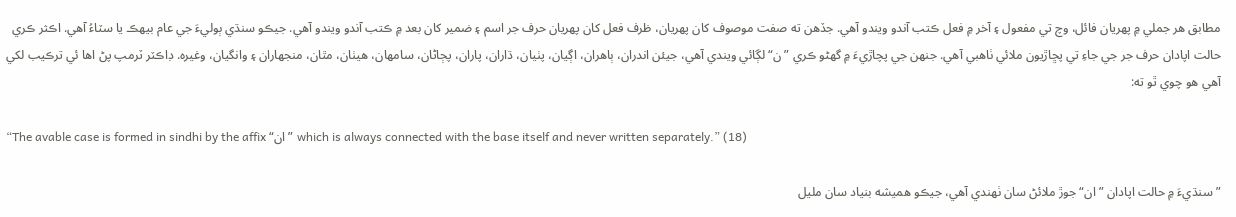مطابق هر جملي ۾ پھريان فائل، وچ تي مفعول ۽ آخر ۾ فعل ڪتب آندو ويندو آهي. جڏهن ته صفت موصوف کان پھريان، ظرف فعل کان پھريان حرف جر اسم ۽ ضمير کان بعد ۾ ڪتب آندو ويندو آهي. جيڪو سنڌي ٻوليءَ جي عام بيھڪ يا سٽاءُ آهي. اڪثر ڪري حالت اپادان حرف جر جي جاءِ تي پڇاڙيون ملائي ٺاهبي آهي. جنھن جي پچاڙيءَ ۾ گهڻو ڪري ”ن“ لڳائي ويندي آهي، جيئن اندران، ٻاهران، اڳيان، پٺيان، ڌاران، پاران، پڄاڻان، سامھان، هيٺان، مٿان، منجهاران ۽ وانگيان، وغيره. ڊاڪٽر ٽرمپ پڻ اها ئي ترڪيب لکي آهي هو چوي ٿو ته:

“The avable case is formed in sindhi by the affix “ان” which is always connected with the base itself and never written separately.” (18)

”سنڌيءَ ۾ حالت اپادان ”ان“ جوڙ ملائڻ سان ٺھندي آهي، جيڪو هميشه بنياد سان مليل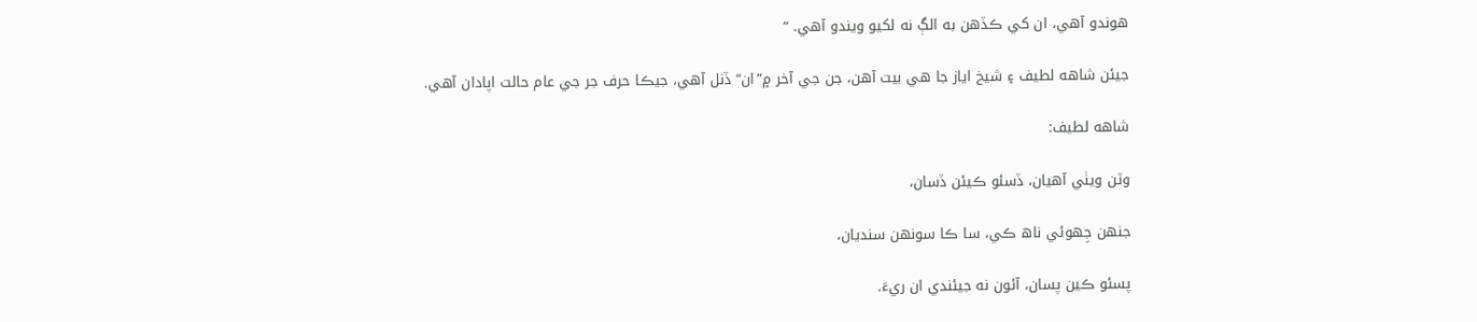هوندو آهي، ان کي ڪڏهن به الڳ نه لکيو ويندو آهي. “

جيئن شاهه لطيف ۽ شيخ اياز جا هي بيت آهن، جن جي آخر ۾”ان“ ڏنل آهي، جيڪا حرف جر جي عام حالت اپادان آهي.

شاهه لطيف:

وٽن ويٺي آهيان، ڏسئو ڪيئن ڏسان،

جنھن جِهوئي ناھ ڪي، سا ڪا سونهن سنديان،

پسئو ڪين پسان، آئون نه جيئندي ان ريءَ.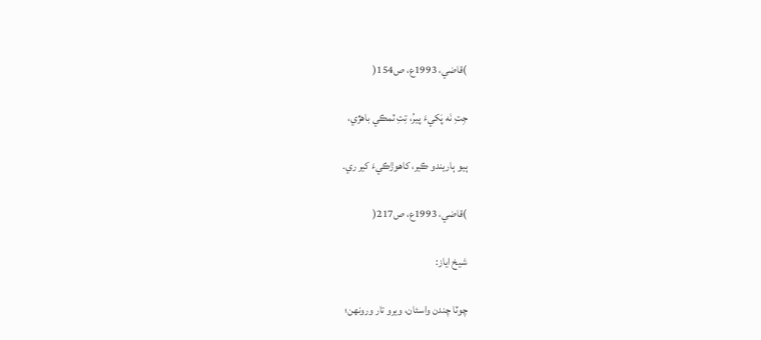)قاضي، 1993ع، ص154(

جِتِ نَه پَکيءَ پيرُ، تِتِ ٽمڪي باهڙي،

ٻيو ٻاريندو ڪير، کاهوڙڪيءَ کير ري.

)قاضي، 1993ع، ص217(

شيخ اياز:

چوٽا چندن واسئان، ويرو تار ورونهن؛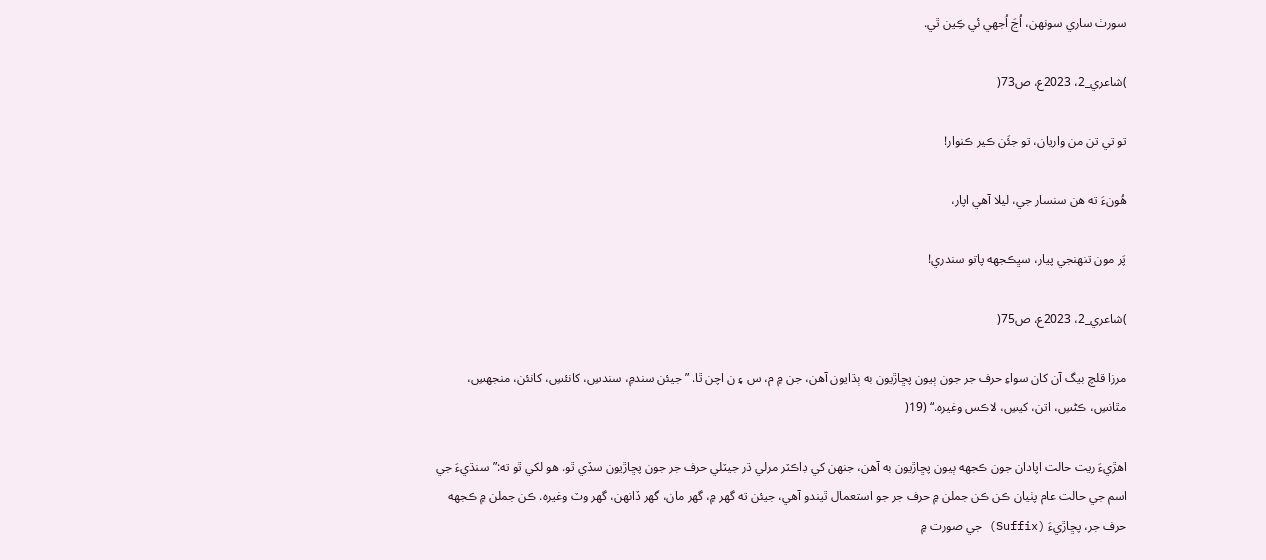سورٺ ساري سونهن، اُڃَ اُجهي ئي ڪِين ٿي.

)شاعري_2، 2023ع، ص73(

تو تي تن من واريان، تو جئَن ڪير ڪنوار!

هُونءَ ته هن سنسار جي، ليلا آهي اپار،

پَر مون تنھنجي پيار، سڀڪجهه پاتو سندري!

)شاعري_2، 2023ع، ص75(

مرزا قلچ بيگ آن کان سواءِ حرف جر جون ٻيون پڇاڙيون به ٻڌايون آهن، جن ۾ م، س ۽ ن اچن ٿا. ”جيئن سندمِ، سندسِ، کانئسِ، کانئن، منجهسِ، مٿانسِ، ڪڻسِ، اتن، کيسِ، لاڪس وغيره.“ (19(

اهڙيءَ ريت حالت اپادان جون ڪجهه ٻيون پڇاڙيون به آهن، جنھن کي ڊاڪٽر مرلي ڌر جيٽلي حرف جر جون پڇاڙيون سڏي ٿو. هو لکي ٿو ته:”سنڌيءَ جي اسم جي حالت عام پٺيان ڪن ڪن جملن ۾ حرف جر جو استعمال ٿيندو آهي، جيئن ته گهر ۾، گهر مان، گهر ڏانهن، گهر وٽ وغيره. ڪن جملن ۾ ڪجهه حرف جر، پڇاڙيءَ (Suffix) جي صورت ۾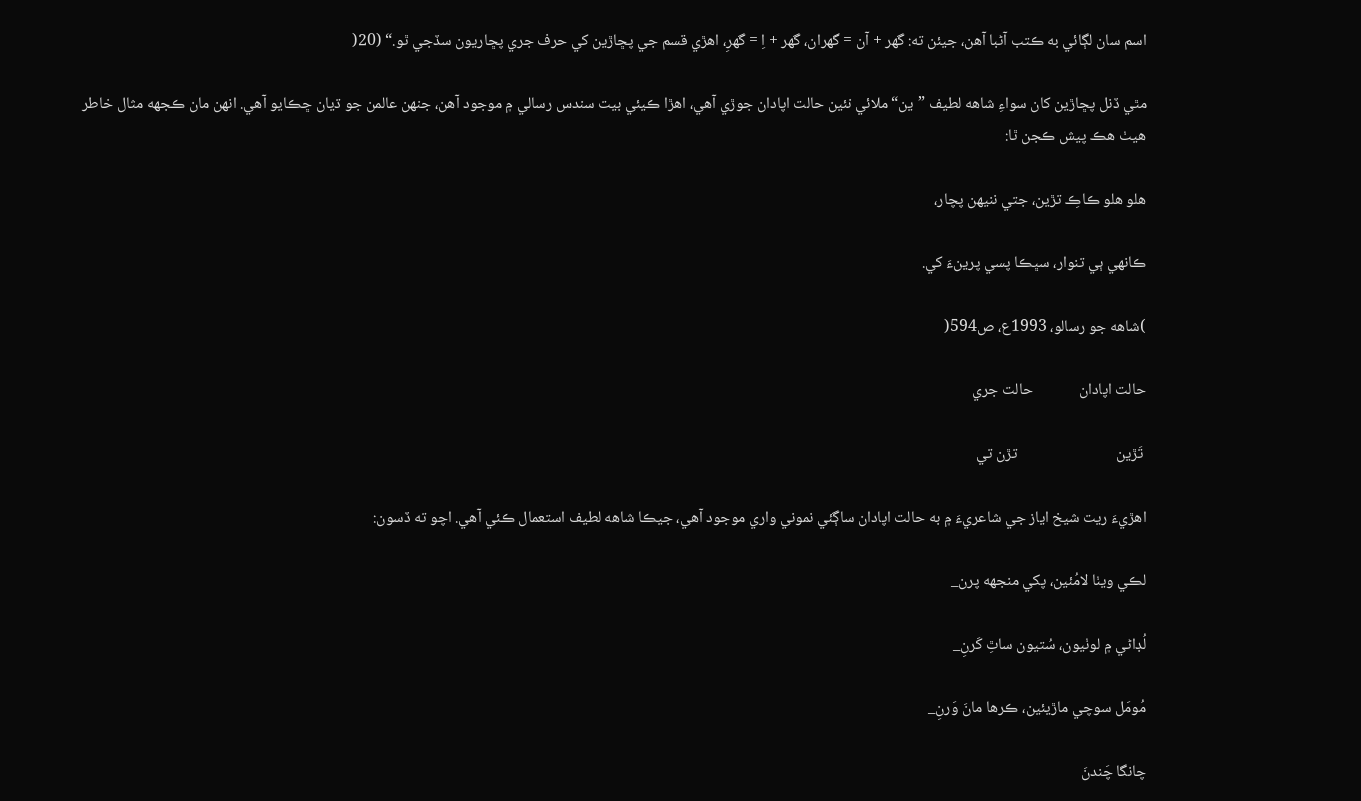اسم سان لڳائي به ڪتب آڻبا آهن، جيئن ته: گهر + آن = گهران، گهر + اِ = گهرِ، اهڙي قسم جي پڇاڙين کي حرف جري پڇاريون سڏجي ٿو.“ (20(

مٿي ڏنل پڇاڙين کان سواءِ شاهه لطيف ”ين“ ملائي نئين حالت اپادان جوڙي آهي، اهڙا ڪيئي بيت سندس رسالي ۾ موجود آهن، جنھن عالمن جو ڌيان ڇڪايو آهي. انهن مان ڪجهه مثال خاطر هيٺ هڪ پيش ڪجن ٿا:

هلو هلو ڪاڪِ تڙين، جتي ننيھن پچار،

ڪانهي ٻي تنوار، سڀڪا پسي پرينءَ کي.

)شاهه جو رسالو، 1993ع، ص594(

حالت اپادان             حالت جري

 تَڙين                            تڙن تي

اهڙيءَ ريت شيخ اياز جي شاعريءَ ۾ به حالت اپادان ساڳئي نموني واري موجود آهي، جيڪا شاهه لطيف استعمال ڪئي آهي. اچو ته ڏسون:

لڪي ويٺا لامُئين، پکي منجهه پرن_

لُڊاڻي ۾ لوٺيون، سُتيون ساٿِ کَرنِ_

مُومَل سوچي ماڙيئين، ڪرها مانَ وَرنِ_

چانگا چَندنَ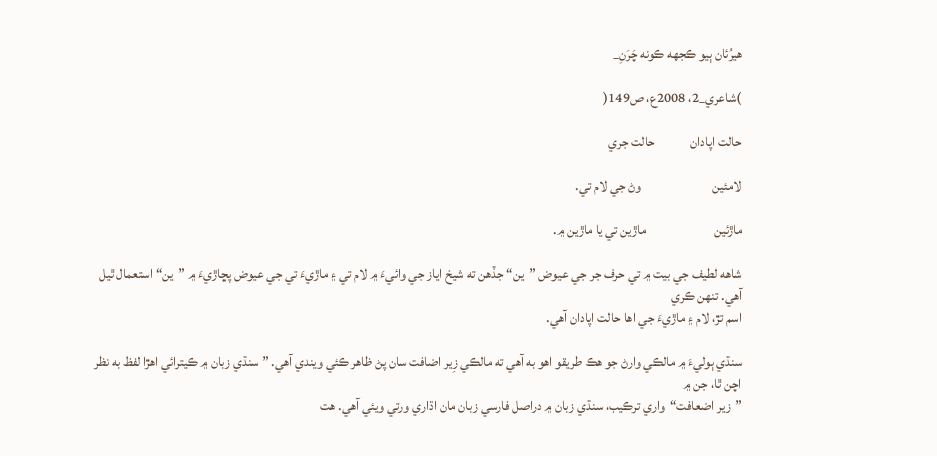هيرُئان ٻيو ڪجهه ڪونه چَرَنِ_

)شاعري_2، 2008ع، ص149(

حالت اپادان             حالت جري

لامئين                          وڻ جي لام تي.

ماڙئين                         ماڙين تي يا ماڙين ۾.

شاهه لطيف جي بيت ۾ تي حرف جر جي عيوض ”ين“ جڏهن ته شيخ اياز جي وائيءَ ۾ لام تي ۽ ماڙيءَ تي جي عيوض پڇاڙيءَ ۾ ”ين“ استعمال ٿيل آهي. تنھن ڪري
اسم تڙ، لام ۽ ماڙيءَ جي اها حالت اپادان آهي.

سنڌي ٻوليءَ ۾ مالڪي وارڻ جو هڪ طريقو اهو به آهي ته مالڪي زِير اضافت سان پڻ ظاهر ڪئي ويندي آهي. ”سنڌي زبان ۾ ڪيترائي اهڙا لفظ به نظر اچن ٿا، جن ۾
”زير اضعافت“واري ترڪيب، سنڌي زبان ۾ دراصل فارسي زبان مان اڌاري ورتي ويئي آهي. هت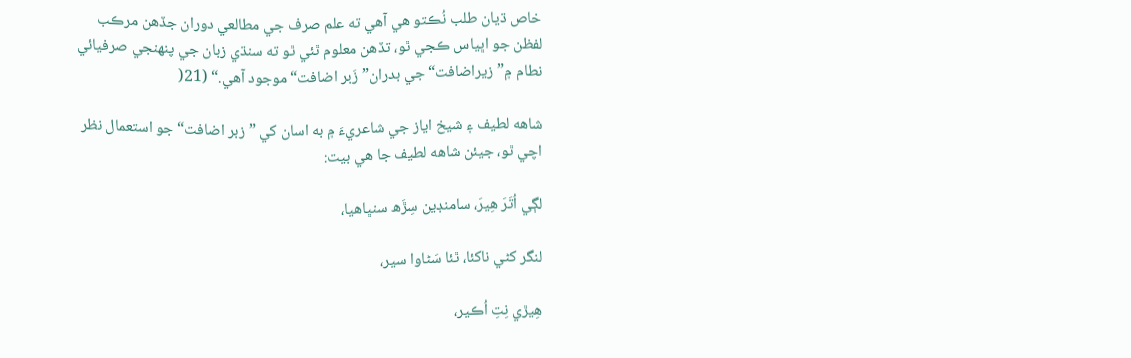خاص ڌيان طلب نُڪتو هي آهي ته علم صرف جي مطالعي دوران جڏهن مرڪب لفظن جو اڀياس ڪجي ٿو، تڏهن معلوم ٿئي ٿو ته سنڌي زبان جي پنھنجي صرفيائي نطام ۾”زيراضافت“جي بدران”زَبر اضافت“موجود آهي.“ (21(

شاهه لطيف ۽ شيخ اياز جي شاعريءَ ۾ به اسان کي ”زبر اضافت“ جو استعمال نظر اچي ٿو، جيئن شاهه لطيف جا هي بيت:

لڳي اُتَرَ هِيرَ، سامنڊين سِڙَھ سنڀاهيا،

لنگر کڻي ناکئا، ٿئا سَڻاوا سير،

هِيڙي نِتِ اُڪير،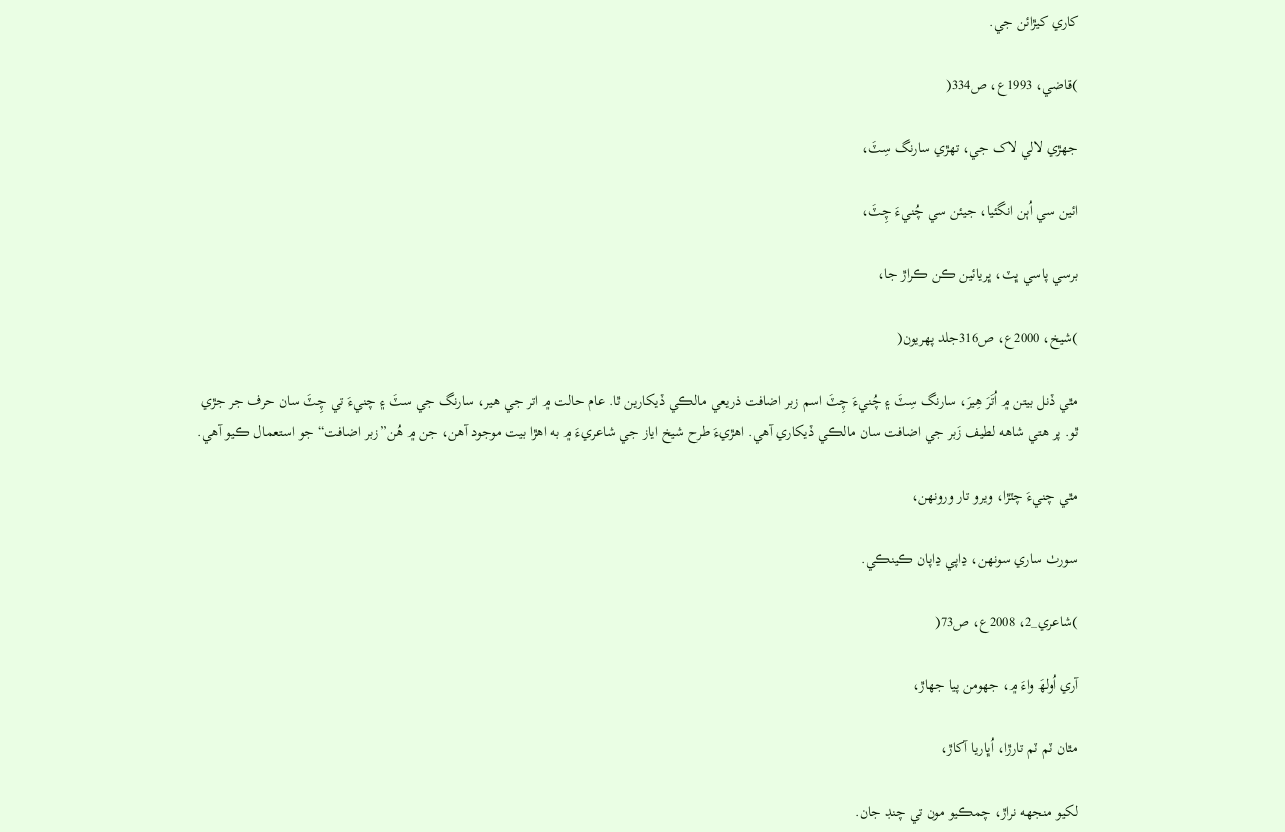کاري کيڙائن جي.

)قاضي، 1993ع، ص334(

جھڙي لالي لاک جي، تھڙي سارنگ سِٽَ،

ائين سي اُٻن انگئيا، جيئن سي چُنيءَ چِٽَ،

برسي پاسي ڀٽ، ڀريائين ڪن ڪراڙ جا،

)شيخ، 2000ع، ص316جلد پھريون(

مٿي ڏنل بيتن ۾ اُتَرَ هِيرَ، سارنگ سِٽَ ۽ چُنيءَ چِٽَ اسم زبر اضافت ذريعي مالڪي ڏيکارين ٿا. عام حالت ۾ اتر جي هير، سارنگ جي سٽَ ۽ چنيءَ تي چِٽَ سان حرف جر جڙي ٿو. پر هتي شاهه لطيف زَبر جي اضافت سان مالڪي ڏيکاري آهي. اهڙيءَ طرح شيخ اياز جي شاعريءَ ۾ به اهڙا بيت موجود آهن، جن ۾ هُن”زبر اضافت“جو استعمال ڪيو آهي.

مٿي چنيءَ چٽڙا، ويرو تار ورونهن،

سورٺ ساري سونهن، ڍاپي ڍاپان ڪينڪي.

)شاعري_2، 2008ع، ص73(

آري اُولھَ واءَ ۾، جهومن پيا جهاڙ،

مٿان ٽم ٽم تارڙا، اُڀاريا آکاڙ،

لکيو منجهه نراڙ، چمڪيو مون تي چنڊ جان.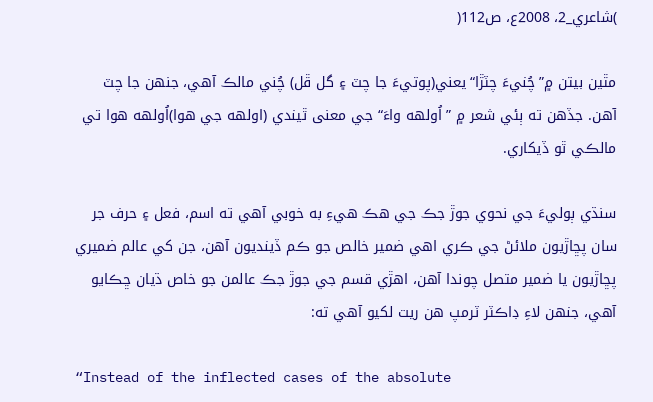)شاعري_2، 2008ع، ص112(

مٿين بيتن ۾”چُنيءَ چٽڙا“يعني(پوتيءَ جا چٽ ۽ گل ڦل) چُني مالڪ آهي، جنھن جا چٽ آهن. جڏهن ته ٻئي شعر ۾ ”اُولهه واءَ“ جي معنى ٿيندي (اولهه جي هوا)اُولهه هوا تي مالڪي ٿو ڏيکاري.

سنڌي ٻوليءَ جي نحوي جوڙ جڪ جي هڪ هيءِ به خوبي آهي ته اسم، فعل ۽ حرف جر سان پڇاڙيون ملائڻ جي ڪري اهي ضمير خالص جو ڪم ڏينديون آهن، جن کي عالم ضميري پڇاڙيون يا ضمير متصل چوندا آهن، اهڙي قسم جي جوڙ جڪ عالمن جو خاص ڌيان ڇڪايو آهي، جنھن لاءِ ڊاڪٽر ٽرمپ هن ريت لکيو آهي ته:

“Instead of the inflected cases of the absolute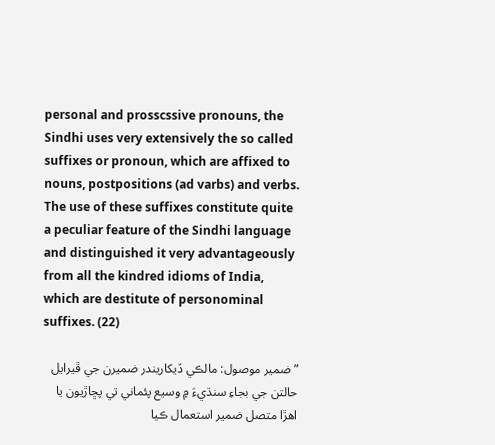personal and prosscssive pronouns, the Sindhi uses very extensively the so called suffixes or pronoun, which are affixed to nouns, postpositions (ad varbs) and verbs. The use of these suffixes constitute quite a peculiar feature of the Sindhi language and distinguished it very advantageously from all the kindred idioms of India, which are destitute of personominal suffixes. (22)

”ضمير موصول: مالڪي ڏيکاريندر ضميرن جي ڦيرايل حالتن جي بجاءِ سنڌيءَ ۾ وسيع پئماني تي پڇاڙيون يا اهڙا متصل ضمير استعمال ڪيا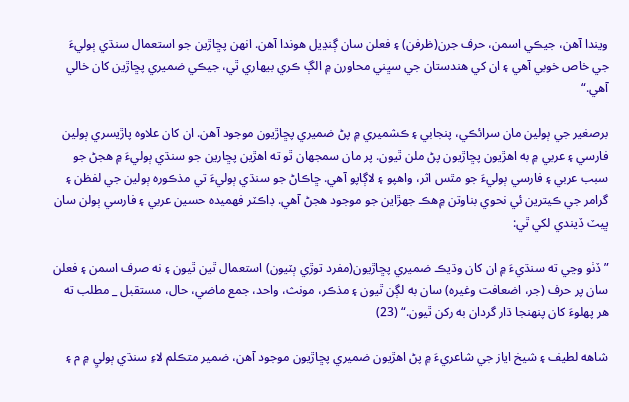ويندا آهن، جيڪي اسمن، حرف جرن(ظرفن) ۽ فعلن سان ڳنڍيل هوندا آهن. انهن پڇاڙين جو استعمال سنڌي ٻوليءَ جي خاص خوبي آهي ۽ ان کي هندستان جي سڀني محاورن ۾ الڳ ڪري بيھاري ٿي، جيڪي ضميري پڇاڙين کان خالي آهي.“

برصغير جي ٻولين مان سرائڪي، پنجابي ۽ ڪشميري ۾ پڻ ضميري پڇاڙيون موجود آهن. ان کان علاوه پاڙيسري ٻولين فارسي ۽ عربي ۾ به اهڙيون پڇاڙيون پڻ ملن ٿيون. پر مان سمجهان ٿو ته اهڙين پڇارين جو سنڌي ٻوليءَ ۾ هجڻ جو سبب عربي ۽ فارسي ٻوليءَ جو مٿس اثر، واهپو ۽ لاڳاپو آهي. ڇاڪاڻ جو سنڌي ٻوليءَ تي مذڪوره ٻولين جي لفظن ۽ گرامر جي ڪيترين ئي نحوي بناوتن ۾هڪ جھڙاين جو موجود هجڻ آهي. ڊاڪٽر فھميده حسين عربي ۽ فارسي ٻولن سان ڀيٽ ڏيندي لکي ٿي:

”ڏٺو وڃي ته سنڌيءَ ۾ ان کان وڌيڪ ضميري پڇاڙيون(مفرد توڙي ٻٽيون) استعمال ٿين ٿيون ۽ نه صرف اسمن ۽ فعلن سان پر حرف (جر، اضعافت وغيره) سان به لڳن ٿيون ۽ مذڪر، مونث، واحد، جمع ماضي، حال، مستقبل _ مطلب ته هر پھلوءَ کان پنھنجا ڌار گردان به رکن ٿيون.“ (23)

شاهه لطيف ۽ شيخ اياز جي شاعريءَ ۾ پڻ اهڙيون ضميري پڇاڙيون موجود آهن، ضمير متڪلم لاءِ سنڌي ٻوليِ ۾ م ۽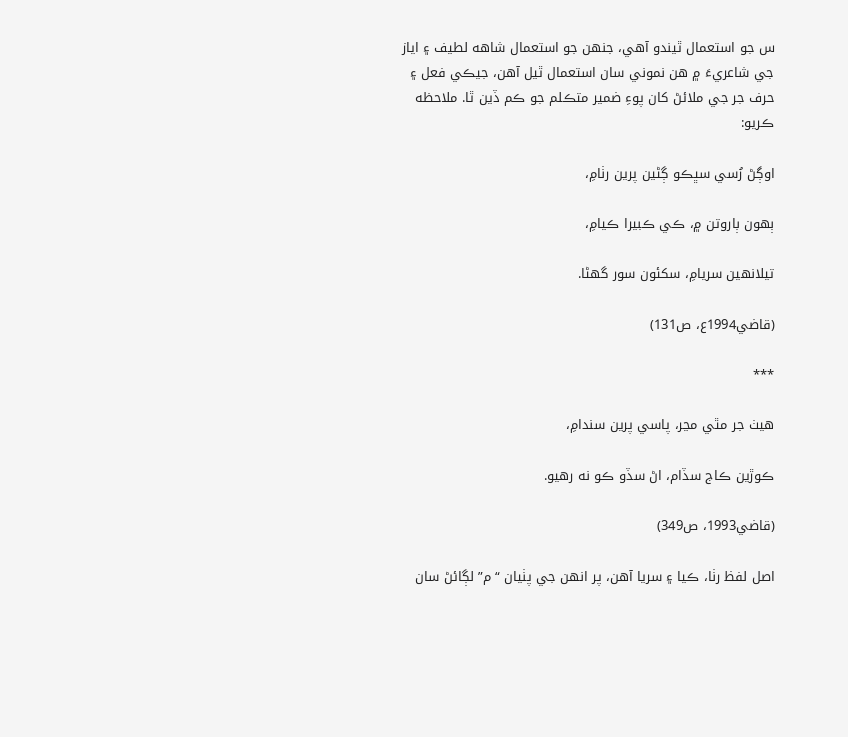س جو استعمال ٿيندو آهي، جنھن جو استعمال شاهه لطيف ۽ اياز جي شاعريءَ ۾ هن نموني سان استعمال ٿيل آهن، جيڪي فعل ۽ حرف جر جي ملائڻ کان پوءِ ضمير متڪلم جو ڪم ڏين ٿا. ملاحظه ڪريو:

اوڳڻ رُسي سڀڪو ڳڻين پرين رٺامِ،

ٻهون ٻاروتن ۾، ڪي ڪبيرا ڪيامِ،

تيلانهين سريامِ، سکئون سور گهڻا.

(قاضي1994ع، ص131)

***

هيٺ جر مٿي مڃر، پاسي پرين سندامِ،

ڪوڙين ڪاج سڏام، اڻ سڏو ڪو نه رهيو.

(قاضي1993، ص349)

اصل لفظ رٺا، ڪيا ۽ سريا آهن، پر انهن جي پٺيان “م” لڳائڻ سان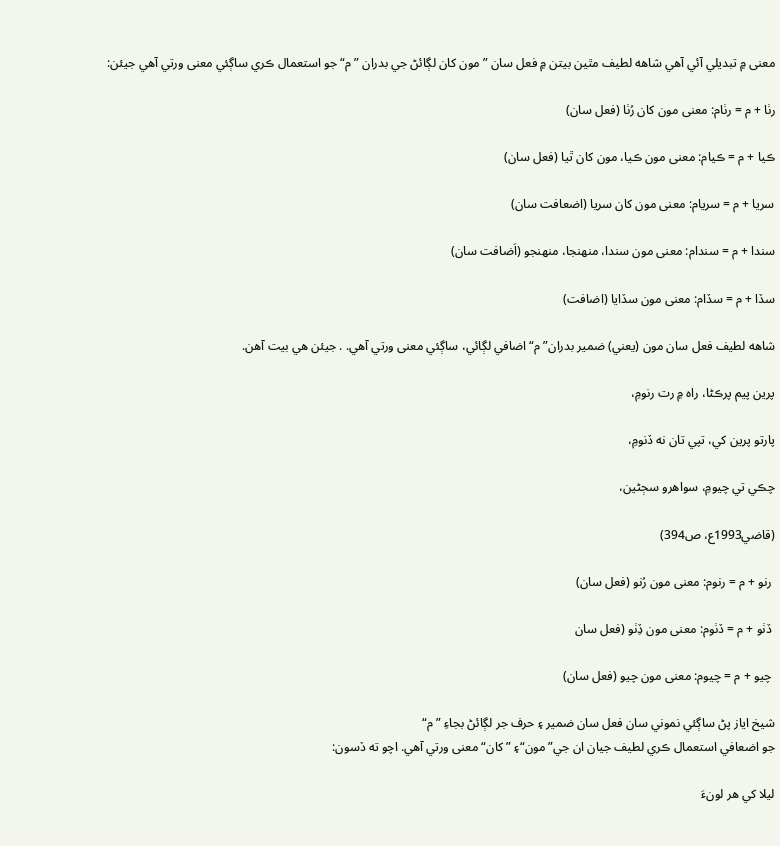معنى ۾ تبديلي آئي آهي شاهه لطيف مٿين بيتن ۾ فعل سان ”مون کان لڳائڻ جي بدران ”م“ جو استعمال ڪري ساڳئي معنى ورتي آهي جيئن:

رٺا + م = رٺام: معنى مون کان رُٺا (فعل سان)

ڪيا + م = ڪيام: معنى مون ڪيا، مون کان ٿيا (فعل سان)

سريا + م = سريام: معنى مون کان سريا (اضعافت سان)

سندا + م = سندام: معنى مون سندا، منهنجا، منهنجو (اَضافت سان)

سڏا + م = سڏام: معنى مون سڏايا (اضافت)

شاهه لطيف فعل سان مون (يعني) ضمير بدران”م“اضافي لڳائي، ساڳئي معنى ورتي آهي. . جيئن هي بيت آهن.

پرين پيم پرڪڻا، راه ۾ رت رنومِ،

پارتو پرين کي، تپي تان نه ڏنومِ،

چڪي تي چيومِ، سواهرو سڄڻين،

(قاضي1993ع، ص394)

 رنو + م = رنوم: معنى مون رُنو (فعل سان)

 ڏٺو + م = ڏٺوم: معنى مون ڏِٺو (فعل سان

 چيو + م = چيوم: معنى مون چيو (فعل سان)

شيخ اياز پڻ ساڳئي نموني سان فعل سان ضمير ۽ حرف جر لڳائڻ بجاءِ ”م“
جو اضعافي استعمال ڪري لطيف جيان ان جي”مون“۽ ”کان“معنى ورتي آهي. اچو ته ڏسون:

ليلا کي هر لونءَ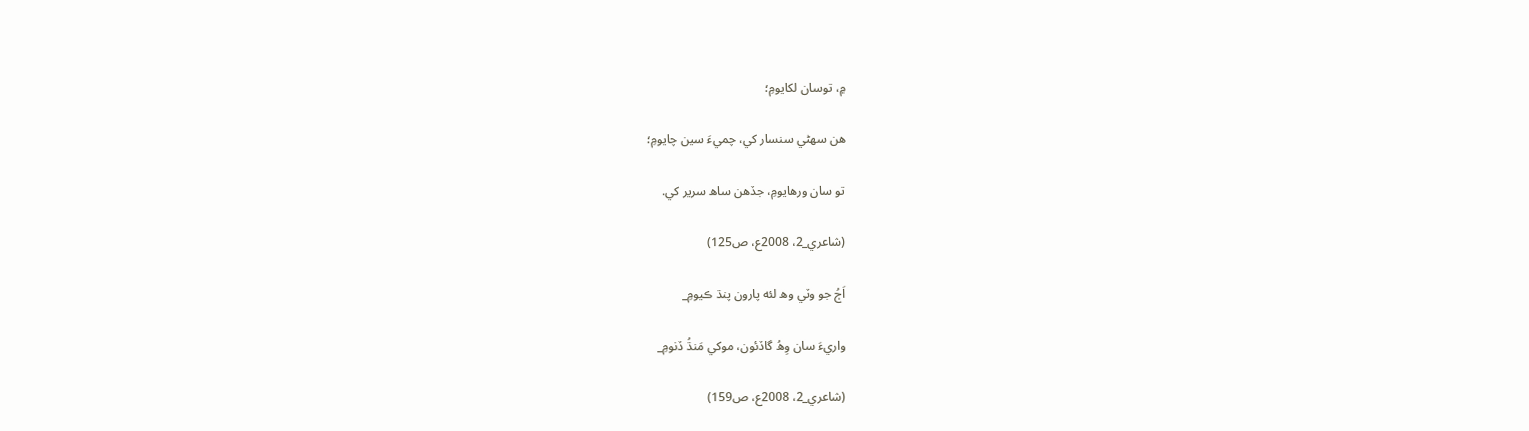۾، توسان لکايومِ؛

هن سھڻي سنسار کي، چميءَ سين چايومِ؛

تو سان ورهايومِ، جڏهن ساھ سرير کي.

(شاعري_2، 2008ع، ص125)

اَڄُ جو وٽي وھ لئه پارون پنڌ ڪيومِ_

واريءَ سان وِھُ گاڏئون، موکي مَنڌُ ڏنومِ_

(شاعري_2، 2008ع، ص159)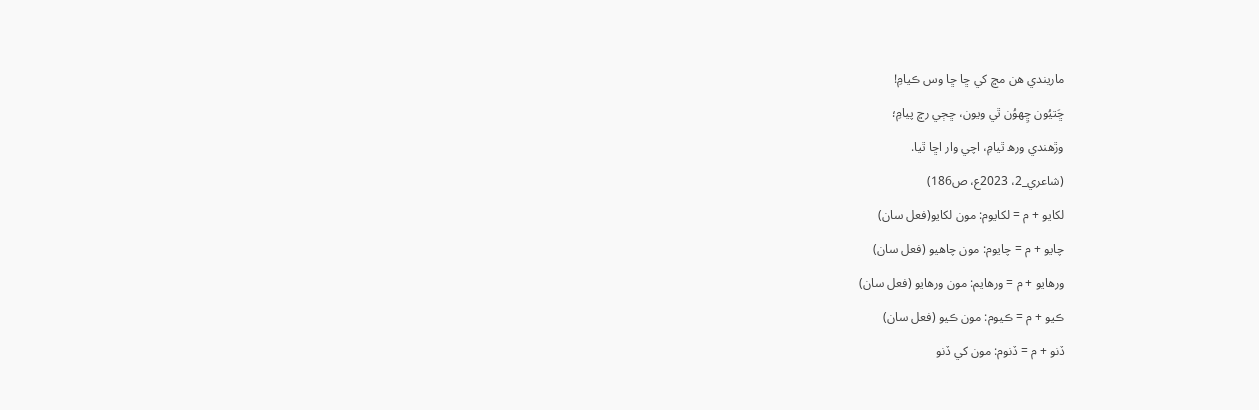ماريندي هن مڇ کي ڇا ڇا وس ڪيامِ!

ڇَتيُون ڇِهوُن ٿي ويون، ڇڄي رڇ پيامِ؛

وڙهندي ورھ ٿيامِ، اچي وار اڇا ٿيا.

(شاعري_2، 2023ع، ص186)

لکايو + م = لکايوم: مون لکايو(فعل سان)

چايو + م = چايوم: مون چاهيو (فعل سان)

ورهايو + م = ورهايم: مون ورهايو (فعل سان)

ڪيو + م = ڪيوم: مون ڪيو (فعل سان)

ڏنو + م = ڏنوم: مون کي ڏنو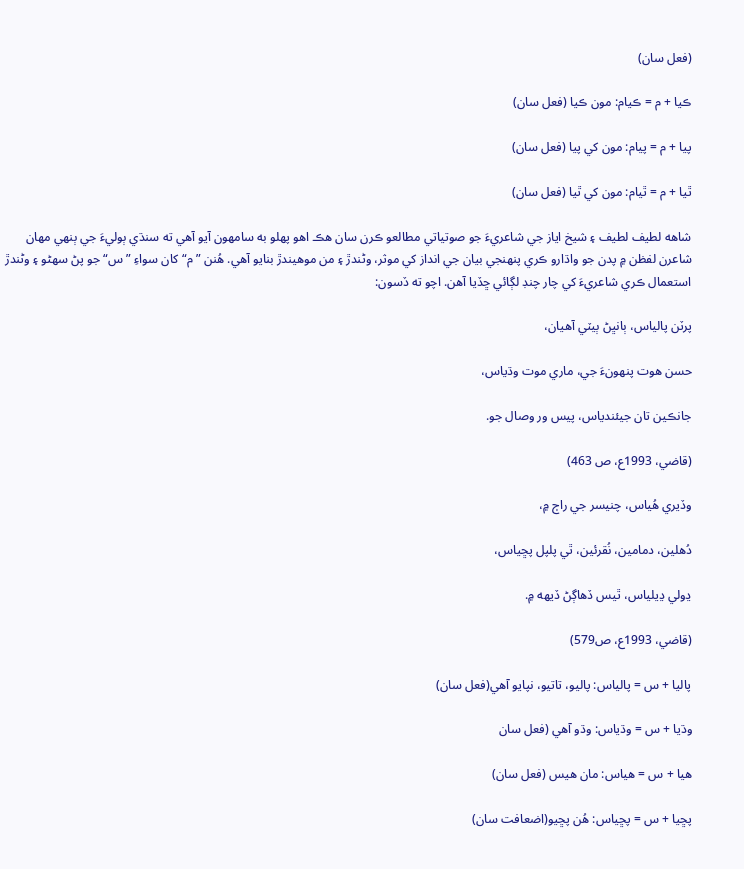(فعل سان)

ڪيا + م = ڪيام: مون ڪيا (فعل سان)

پيا + م = پيام: مون کي پيا (فعل سان)

ٿيا + م = ٿيام: مون کي ٿيا (فعل سان)

شاهه لطيف لطيف ۽ شيخ اياز جي شاعريءَ جو صوتياتي مطالعو ڪرن سان هڪ اهو پھلو به سامھون آيو آهي ته سنڌي ٻوليءَ جي ٻنهي مھان شاعرن لفظن ۾ پدن جو واڌارو ڪري پنھنجي بيان جي انداز کي موثر، وڻندڙ ۽ من موهيندڙ بنايو آهي. هُنن ”م“ کان سواءِ ”س“ جو پڻ سھڻو ۽ وڻندڙ استعمال ڪري شاعريءَ کي چار چنڊ لڳائي ڇڏيا آهن. اچو ته ڏسون:

پرٽن پالياس، ٻانڀڻ ٻيٽي آهيان،

حسن هوت پنهونءَ جي، ماري موت وڌياس،

جانڪين تان جيئندياس، پيس ور وصال جو.

(قاضي، 1993ع، ص 463)

وڏيري هُياس، چنيسر جي راڄ ۾،

دُهلين، دمامين، نُقرئين، ٿي پلپل پڇياس،

ڍولي ڍيلياس، ٿيس ڏهاڳڻ ڏيهه ۾.

(قاضي، 1993ع، ص579)

پاليا + س = پالياس: پاليو، تاتيو، نپايو آهي(فعل سان)

وڌيا + س = وڌياس: وڌو آهي (فعل سان

هيا + س = هياس: مان هيس (فعل سان)

پڇيا + س = پڇياس: هُن پڇيو(اضعافت سان)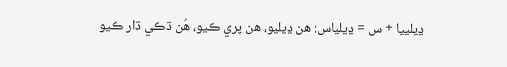ڍيلييا + س = ڍيلياس: هن ڍيليو، هن پري ڪيو، هُن ڌڪي ڌار ڪيو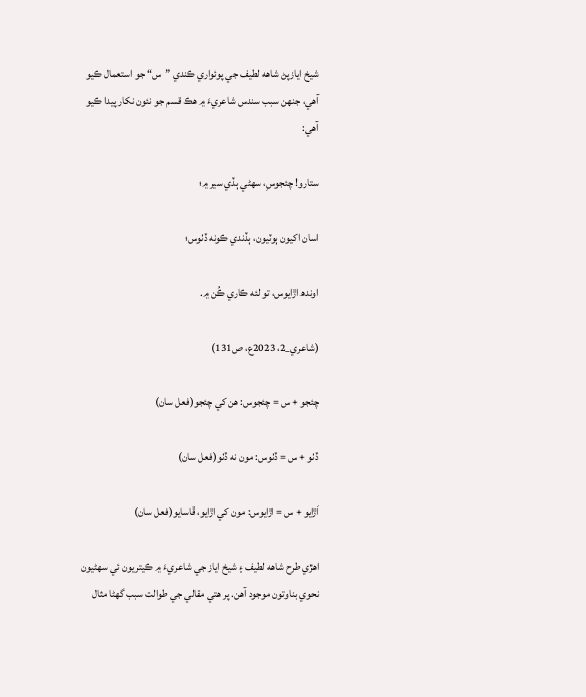شيخ ايازپڻ شاهه لطيف جي پوئواري ڪندي ”س“ جو استعمال ڪيو آهي، جنھن سبب سندس شاعريءَ ۾ هڪ قسم جو نئون نکار پيدا ڪيو آهي:

ستارو! چئجوسِ، سھڻي ٻڏي سير ۾؛

اسان اکيون ٻوٽيون، ٻڏندي ڪونه ڏٺوس؛

اوندھ اڙايوس، تو لئه ڪاري ڪُن ۾.

(شاعري_2، 2023ع، ص131)

چئجو + س = چئجوس: هن کي چئجو(فعل سان)

ڏٺو + س = ڏٺوس: مون نه ڏٺو(فعل سان)

اَڙايو + س = اڙايوس: مون کي اڙايو، ڦاسايو(فعل سان)

اهڙي طرح شاهه لطيف ۽ شيخ اياز جي شاعريءَ ۾ ڪيتريون ئي سھڻيون نحوي بناوتون موجود آهن. پر هتي مقالي جي طوالت سبب گهڻا مثال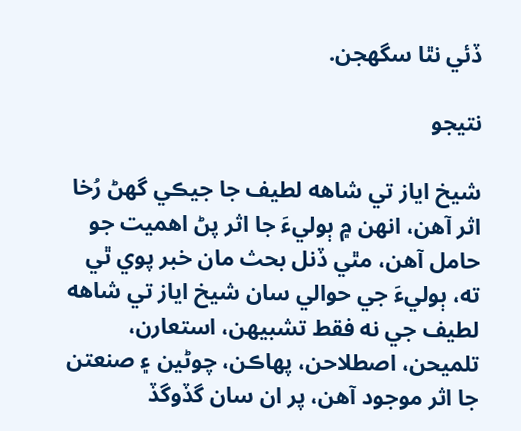ڏئي نٿا سگهجن.

نتيجو

شيخ اياز تي شاهه لطيف جا جيڪي گهڻ رُخا اثر آهن، انهن ۾ ٻوليءَ جا اثر پڻ اهميت جو حامل آهن، مٿي ڏنل بحث مان خبر پوي ٿي ته، ٻوليءَ جي حوالي سان شيخ اياز تي شاهه لطيف جي نه فقط تشبيھن، استعارن، تلميحن، اصطلاحن، پھاڪن، چوڻين ۽ صنعتن جا اثر موجود آهن، پر ان سان گڏوگڏ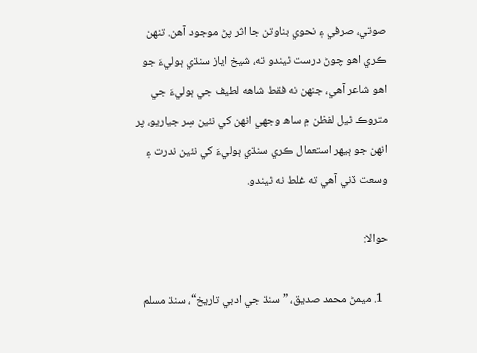صوتي، صرفي ۽ نحوي بناوتن جا اثر پڻ موجود آهن. تنھن ڪري اهو چوڻ درست ٿيندو ته، شيخ اياز سنڌي ٻوليءَ جو اهو شاعر آهي، جنھن نه فقط شاهه لطيف جي ٻوليءَ جي متروڪ ٿيل لفظن ۾ ساھ وجهي انهن کي نئين سِر جياريو، پر انهن جو ٻيھر استعمال ڪري سنڌي ٻوليءَ کي نئين ندرت ۽ وسعت ڏني آهي ته غلط نه ٿيندو.

حوالا:

  1. ميمڻ محمد صديق، ”سنڌ جي ادبي تاريخ“، سنڌ مسلم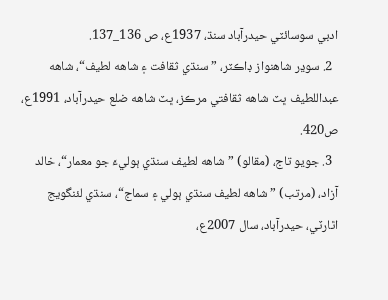ادبي سوسائٽي حيدرآباد سنڌ، 1937ع، ص 136_137.
  2. سوڍر شاهنواز ڊاڪٽر، ”سنڌي ثقافت ۽ شاهه لطيف“، شاهه عبداللطيف ڀٽ شاهه ثقافتي مرڪز، ڀٽ شاهه ضلع حيدرآباد، 1991ع، ص420.
  3. جويو تاج، (مقالو) ”شاهه لطيف سنڌي ٻوليءَ جو معمار“، خالد آزاد، (مرتب) ”شاهه لطيف سنڌي ٻولي ۽ سماج“، سنڌي لئنگويج اٿارٽي، حيدرآباد، سال 2007ع،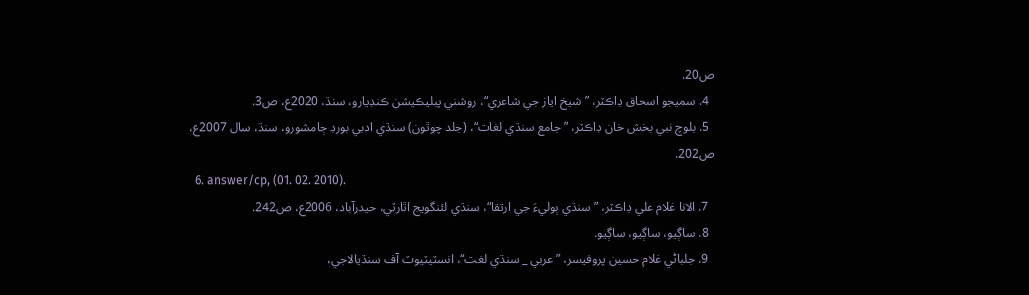ص20.
  4. سميجو اسحاق ڊاڪٽر، ”شيخ اياز جي شاعري“، روشني پبليڪيشن ڪنڊيارو، سنڌ، 2020ع، ص3.
  5. بلوچ نبي بخش خان ڊاڪٽر، ”جامع سنڌي لغات“، (جلد چوٿون) سنڌي ادبي بورڊ ڄامشورو، سنڌ، سال 2007ع، ص202.
  6. answer/cp, (01. 02. 2010).
  7. الانا غلام علي ڊاڪٽر، ”سنڌي ٻوليءَ جي ارتقا“، سنڌي لئنگويج اٿارٽي، حيدرآباد، 2006ع، ص242.
  8. ساڳيو، ساڳيو، ساڳيو.
  9. جلباڻي غلام حسين پروفيسر، ”عربي _ سنڌي لغت“، انسٽيٽيوٽ آف سنڌيالاجي،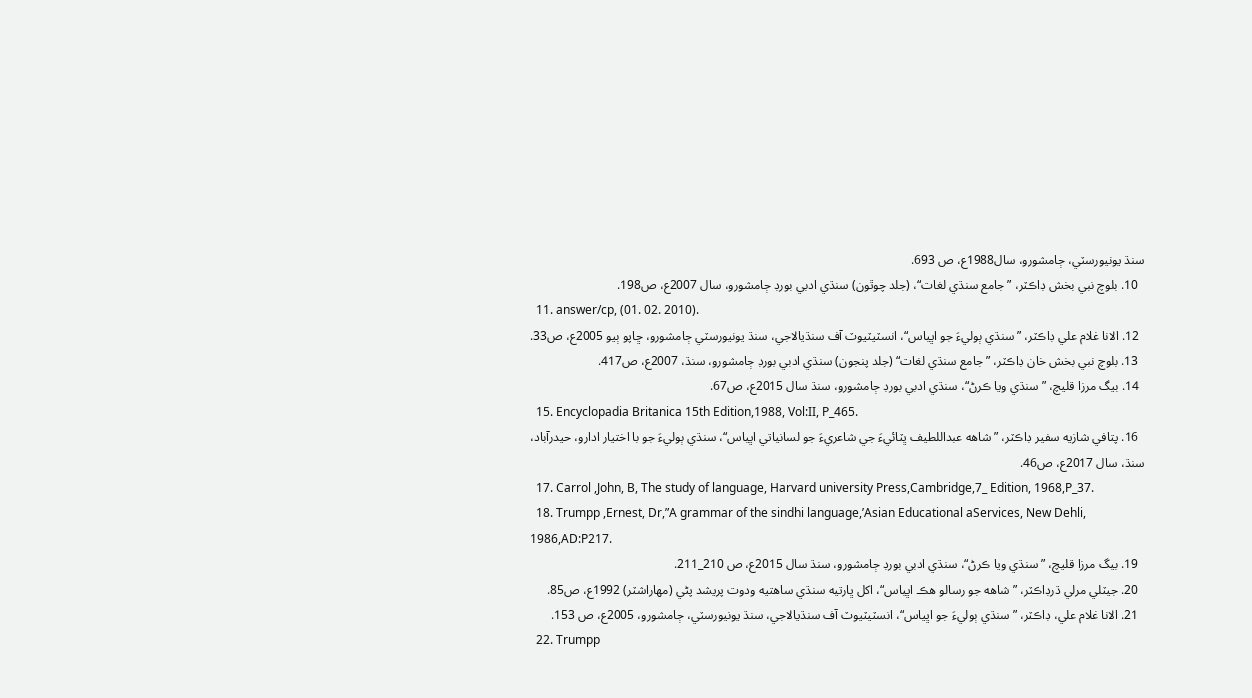سنڌ يونيورسٽي، ڄامشورو، سال1988ع، ص 693.
  10. بلوچ نبي بخش ڊاڪٽر، ”جامع سنڌي لغات“، (جلد چوٿون) سنڌي ادبي بورڊ ڄامشورو، سال 2007ع، ص198.
  11. answer/cp, (01. 02. 2010).
  12. الانا غلام علي ڊاڪٽر، ”سنڌي ٻوليءَ جو اڀياس“، انسٽيٽيوٽ آف سنڌيالاجي، سنڌ يونيورسٽي ڄامشورو، ڇاپو ٻيو 2005ع، ص33.
  13. بلوچ نبي بخش خان ڊاڪٽر، ”جامع سنڌي لغات“ (جلد پنجون) سنڌي ادبي بورڊ ڄامشورو، سنڌ، 2007ع، ص417.
  14. بيگ مرزا قليچ، ”سنڌي ويا ڪرڻ“، سنڌي ادبي بورڊ ڄامشورو، سنڌ سال 2015ع، ص67.
  15. Encyclopadia Britanica 15th Edition,1988, Vol:II, P_465.
  16. پتافي شازيه سفير ڊاڪٽر، ”شاهه عبداللطيف ڀٽائيءَ جي شاعريءَ جو لسانياتي اڀياس“، سنڌي ٻوليءَ جو با اختيار ادارو، حيدرآباد، سنڌ، سال 2017ع، ص46.
  17. Carrol ,John, B, The study of language, Harvard university Press,Cambridge,7_ Edition, 1968,P_37.
  18. Trumpp ,Ernest, Dr,”A grammar of the sindhi language,’Asian Educational aServices, New Dehli, 1986,AD:P217.
  19. بيگ مرزا قليچ، ”سنڌي ويا ڪرڻ“، سنڌي ادبي بورڊ ڄامشورو، سنڌ سال 2015ع، ص 210_211.
  20. جيٽلي مرلي ڌرڊاڪٽر، ”شاهه جو رسالو هڪ اڀياس“، اکل ڀارتيه سنڌي ساهتيه ودوت پريشد پڻي (مھاراشٽر) 1992ع، ص85.
  21. الانا غلام علي، ڊاڪٽر، ”سنڌي ٻوليءَ جو اڀياس“، انسٽيٽيوٽ آف سنڌيالاجي، سنڌ يونيورسٽي، ڄامشورو، 2005ع، ص 153.
  22. Trumpp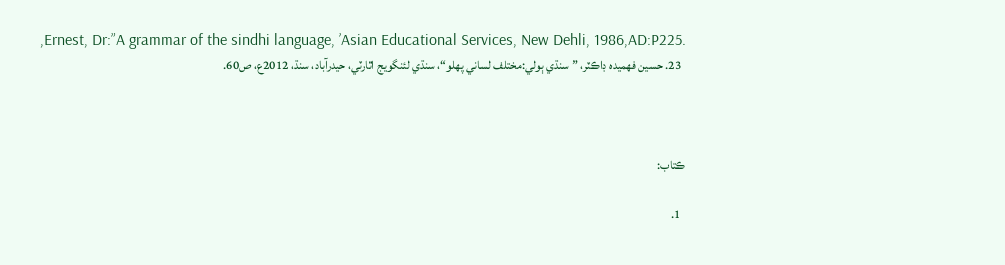,Ernest, Dr:”A grammar of the sindhi language, ’Asian Educational Services, New Dehli, 1986,AD:P225.
  23. حسين فھميده ڊاڪٽر، ”سنڌي ٻولي:مختلف لساني پھلو“، سنڌي لئنگويج اٿارٽي، حيدرآباد، سنڌ، 2012ع، ص60.



ڪتاب:

  1.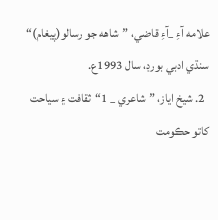علامه آءِ _آءِ قاضي، ”شاهه جو رسالو(پيغام)“ سنڌي ادبي بورڊ، سال 1993ع.
  2. شيخ اياز، ”شاعري _ 1“ثقافت ۽ سياحت کاتو حڪومت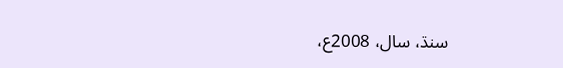سنڌ، سال، 2008ع،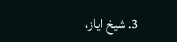3. شيخ اياز،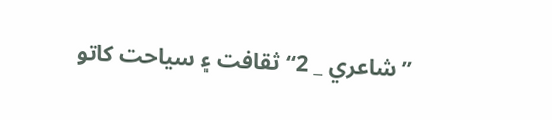”شاعري _ 2“ثقافت ۽ سياحت کاتو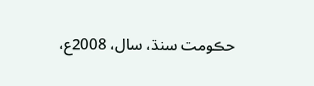حڪومت سنڌ، سال، 2008ع،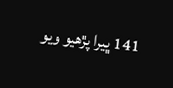141 ڀيرا پڙهيو ويو